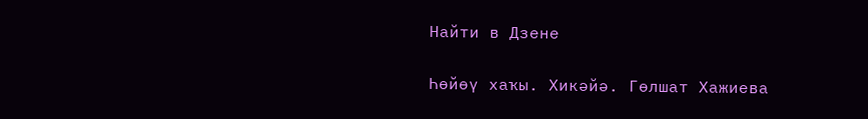Найти в Дзене

Һөйөү хаҡы. Хикәйә. Гөлшат Хажиева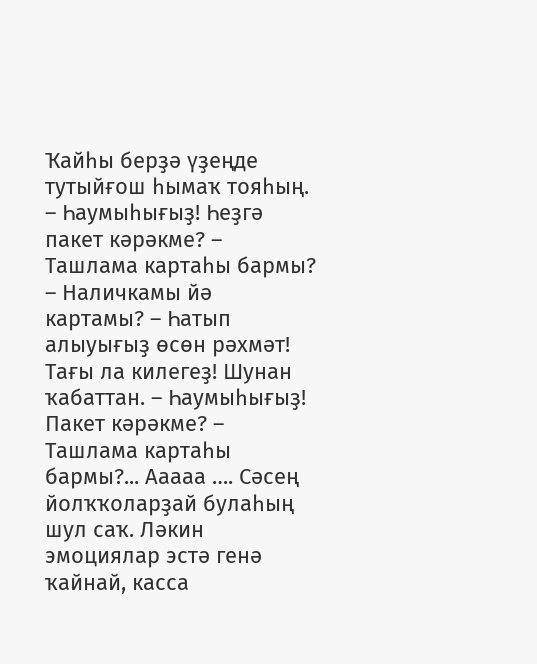Ҡайһы берҙә үҙеңде тутыйғош һымаҡ тояһың.  – Һаумыһығыҙ! Һеҙгә пакет кәрәкме? – Ташлама картаһы бармы? – Наличкамы йә картамы? – Һатып алыуығыҙ өсөн рәхмәт! Тағы ла килегеҙ! Шунан ҡабаттан. – Һаумыһығыҙ! Пакет кәрәкме? – Ташлама картаһы бармы?... Ааааа …. Сәсең йолҡҡоларҙай булаһың шул саҡ. Ләкин эмоциялар эстә генә ҡайнай, касса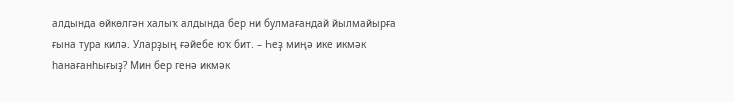алдында өйкөлгән халыҡ алдында бер ни булмағандай йылмайырға ғына тура килә. Уларҙың ғәйебе юҡ бит. – Һеҙ миңә ике икмәк һанағанһығыҙ? Мин бер генә икмәк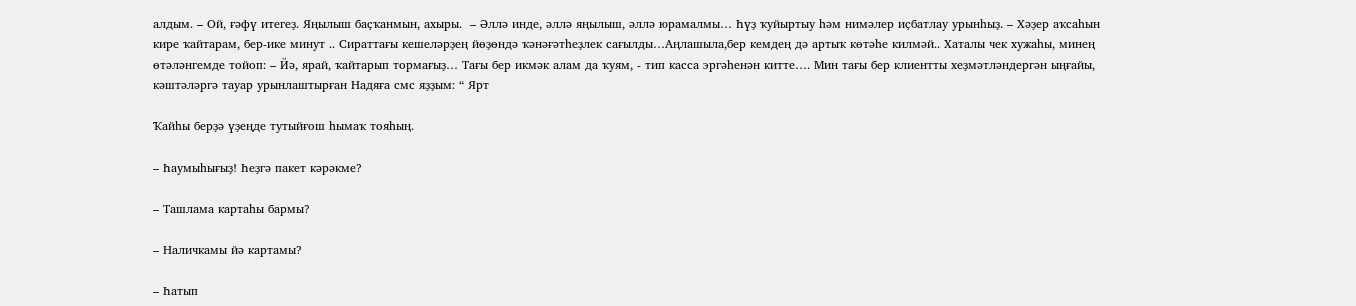алдым. – Ой, ғәфү итегеҙ. Яңылыш баҫҡанмын, ахыры.  – Әллә инде, әллә яңылыш, әллә юрамалмы… Һүҙ ҡуйыртыу һәм нимәлер иҫбатлау урынһыҙ. – Хәҙер аҡсаһын кире ҡайтарам, бер-ике минут .. Сираттағы кешеләрҙең йөҙөндә ҡәнәғәтһеҙлек сағылды…Аңлашыла,бер кемдең дә артыҡ көтәһе килмәй.. Хаталы чек хужаһы, минең өтәләнгемде тойоп: – Йә, ярай, ҡайтарып тормағыҙ… Тағы бер икмәк алам да ҡуям, - тип касса эргәһенән китте…. Мин тағы бер клиентты хеҙмәтләндергән ыңғайы, кәштәләргә тауар урынлаштырған Надяға смс яҙҙым: “ Ярт

Ҡайһы берҙә үҙеңде тутыйғош һымаҡ тояһың.

– Һаумыһығыҙ! Һеҙгә пакет кәрәкме?

– Ташлама картаһы бармы?

– Наличкамы йә картамы?

– Һатып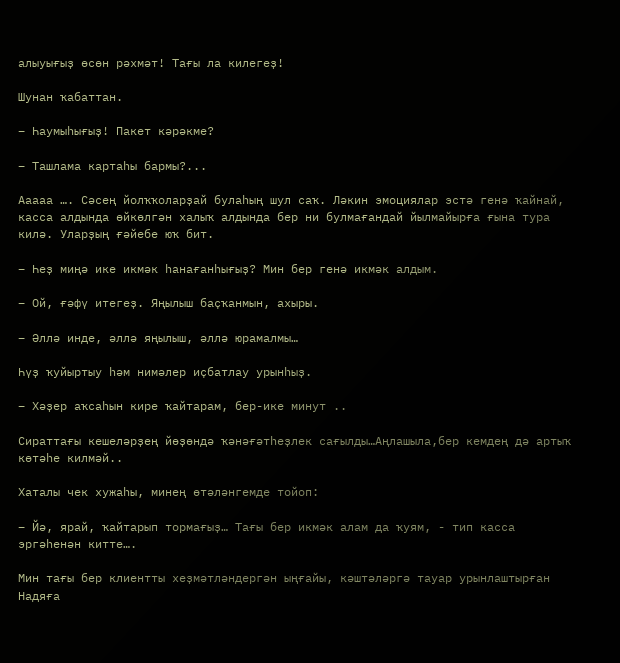алыуығыҙ өсөн рәхмәт! Тағы ла килегеҙ!

Шунан ҡабаттан.

– Һаумыһығыҙ! Пакет кәрәкме?

– Ташлама картаһы бармы?...

Ааааа …. Сәсең йолҡҡоларҙай булаһың шул саҡ. Ләкин эмоциялар эстә генә ҡайнай, касса алдында өйкөлгән халыҡ алдында бер ни булмағандай йылмайырға ғына тура килә. Уларҙың ғәйебе юҡ бит.

– Һеҙ миңә ике икмәк һанағанһығыҙ? Мин бер генә икмәк алдым.

– Ой, ғәфү итегеҙ. Яңылыш баҫҡанмын, ахыры.

– Әллә инде, әллә яңылыш, әллә юрамалмы…

Һүҙ ҡуйыртыу һәм нимәлер иҫбатлау урынһыҙ.

– Хәҙер аҡсаһын кире ҡайтарам, бер-ике минут ..

Сираттағы кешеләрҙең йөҙөндә ҡәнәғәтһеҙлек сағылды…Аңлашыла,бер кемдең дә артыҡ көтәһе килмәй..

Хаталы чек хужаһы, минең өтәләнгемде тойоп:

– Йә, ярай, ҡайтарып тормағыҙ… Тағы бер икмәк алам да ҡуям, - тип касса эргәһенән китте….

Мин тағы бер клиентты хеҙмәтләндергән ыңғайы, кәштәләргә тауар урынлаштырған Надяға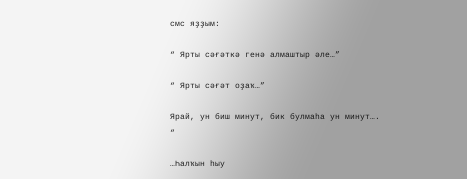смс яҙҙым:

“ Ярты сәғәткә генә алмаштыр әле…”

“ Ярты сәғәт оҙаҡ…”

Ярай, ун биш минут, бик булмаһа ун минут…. “

…Һалҡын һыу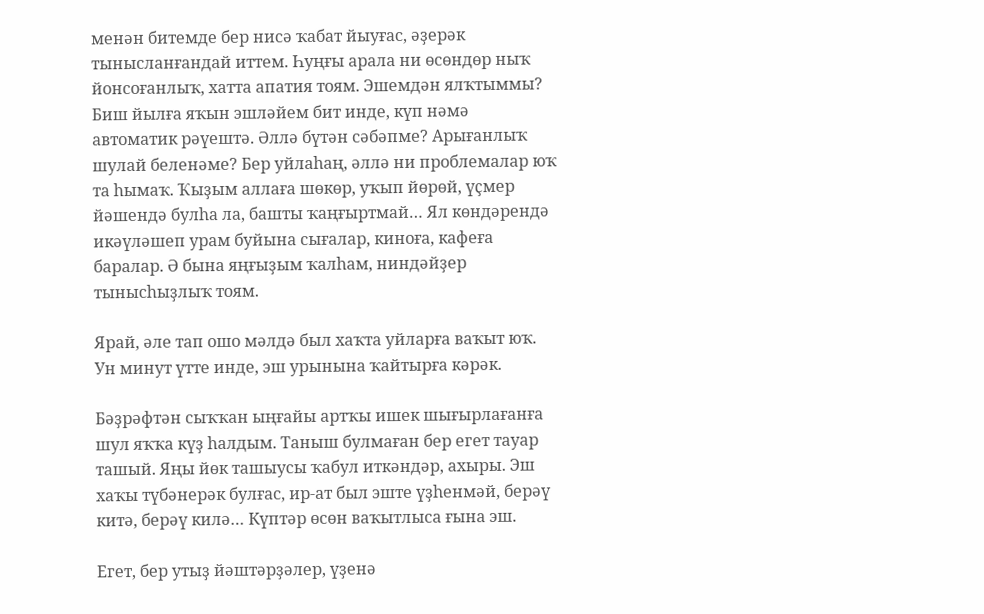менән битемде бер нисә ҡабат йыуғас, әҙерәк тынысланғандай иттем. Һуңғы арала ни өсөндөр ныҡ йонсоғанлыҡ, хатта апатия тоям. Эшемдән ялҡтыммы? Биш йылға яҡын эшләйем бит инде, күп нәмә автоматик рәүештә. Әллә бүтән сәбәпме? Арығанлыҡ шулай беленәме? Бер уйлаһаң, әллә ни проблемалар юҡ та һымаҡ. Ҡыҙым аллаға шөкөр, уҡып йөрөй, үҫмер йәшендә булһа ла, башты ҡаңғыртмай… Ял көндәрендә икәүләшеп урам буйына сығалар, киноға, кафеға баралар. Ә бына яңғыҙым ҡалһам, ниндәйҙер тынысһыҙлыҡ тоям.

Ярай, әле тап ошо мәлдә был хаҡта уйларға ваҡыт юҡ. Ун минут үтте инде, эш урынына ҡайтырға кәрәк.

Бәҙрәфтән сыҡҡан ыңғайы артҡы ишек шығырлағанға шул яҡҡа күҙ һалдым. Таныш булмаған бер егет тауар ташый. Яңы йөк ташыусы ҡабул иткәндәр, ахыры. Эш хаҡы түбәнерәк булғас, ир-ат был эште үҙһенмәй, берәү китә, берәү килә… Күптәр өсөн ваҡытлыса ғына эш.

Егет, бер утыҙ йәштәрҙәлер, үҙенә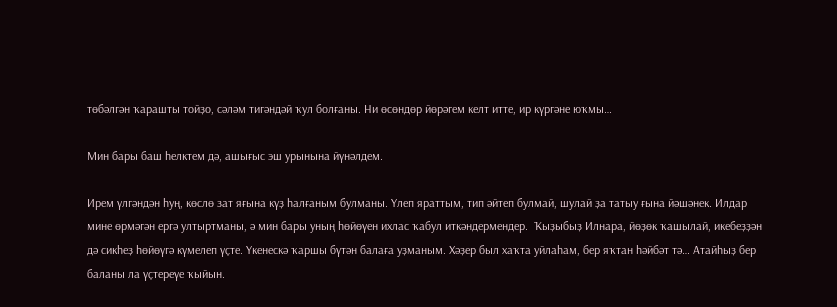төбәлгән ҡарашты тойҙо, сәләм тигәндәй ҡул болғаны. Ни өсөндөр йөрәгем келт итте, ир күргәне юҡмы…

Мин бары баш һелктем дә, ашығыс эш урынына йүнәлдем.

Ирем үлгәндән һуң, көслө зат яғына күҙ һалғаным булманы. Үлеп яраттым, тип әйтеп булмай, шулай ҙа татыу ғына йәшәнек. Илдар мине өрмәгән ергә ултыртманы, ә мин бары уның һөйөүен ихлас ҡабул иткәндермендер.  Ҡыҙыбыҙ Илнара, йөҙөк ҡашылай, икебеҙҙән дә сикһеҙ һөйөүгә күмелеп үҫте. Үкенескә ҡаршы бүтән балаға уҙманым. Хәҙер был хаҡта уйлаһам, бер яҡтан һәйбәт тә… Атайһыҙ бер баланы ла үҫтереүе ҡыйын.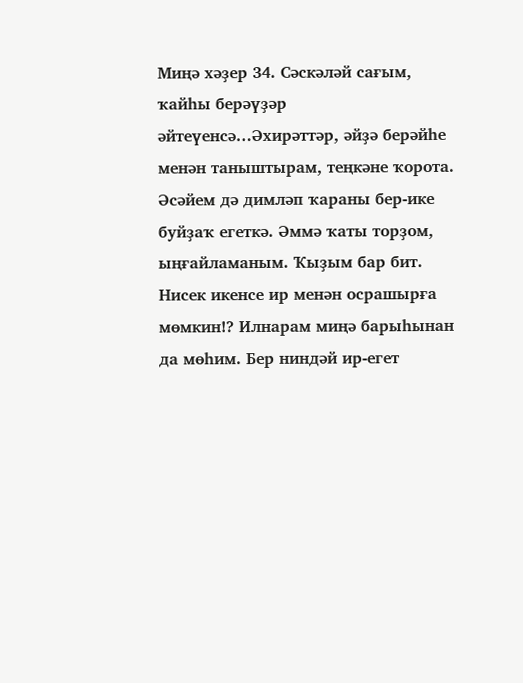Миңә хәҙер 34. Сәскәләй сағым, ҡайһы берәүҙәр әйтеүенсә…Әхирәттәр, әйҙә берәйһе менән таныштырам, теңкәне ҡорота. Әсәйем дә димләп ҡараны бер-ике буйҙаҡ егеткә. Әммә ҡаты торҙом, ыңғайламаным. Ҡыҙым бар бит. Нисек икенсе ир менән осрашырға мөмкин!? Илнарам миңә барыһынан да мөһим. Бер ниндәй ир-егет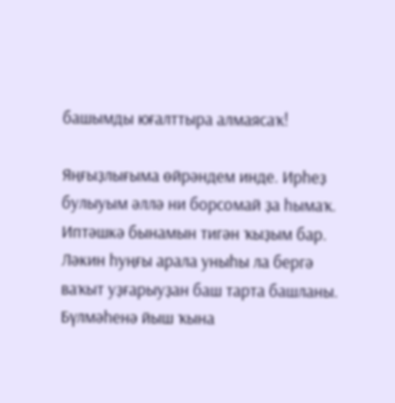башымды юғалттыра алмаясаҡ!

Яңғыҙлығыма өйрәндем инде. Ирһеҙ булыуым әллә ни борсомай ҙа һымаҡ. Иптәшкә бынамын тигән ҡыҙым бар. Ләкин һуңғы арала уныһы ла бергә ваҡыт уҙғарыуҙан баш тарта башланы. Бүлмәһенә йыш ҡына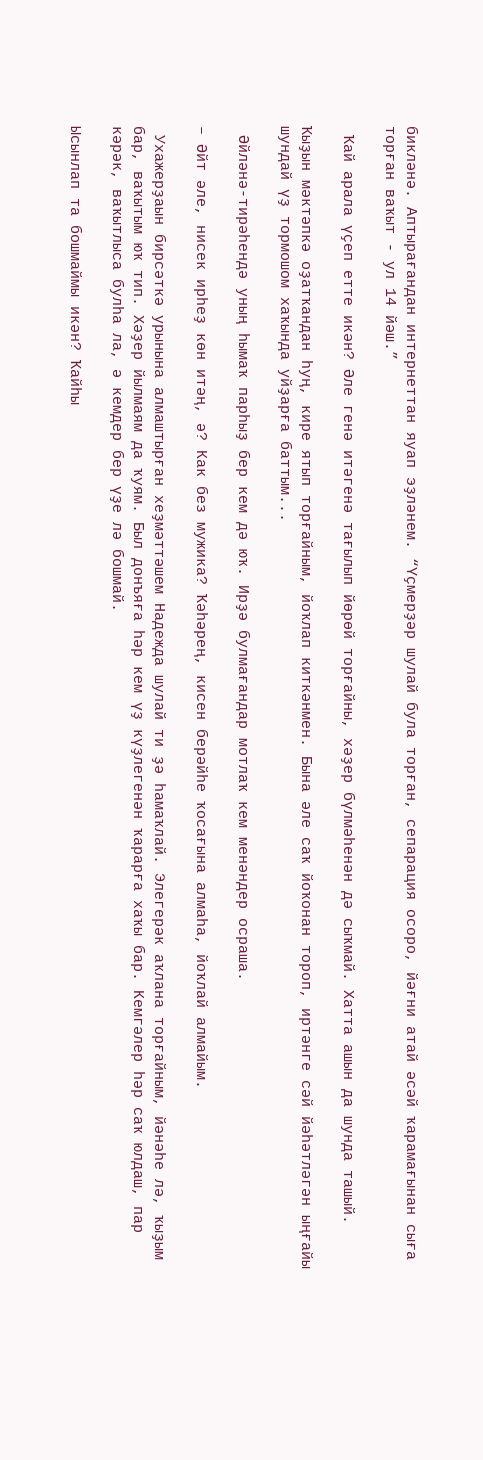бикләнә. Аптырағандан интернеттан яуап эҙләнем. “Үҫмерҙәр шулай була торған, сепарация осоро, йәғни атай әсәй ҡарамағынан сыға торған ваҡыт - ул 14 йәш.”

 Ҡай арала үҫеп етте икән? Әле генә итәгенә тағылып йөрөй торғайны, хәҙер бүлмәһенән дә сыҡмай. Хатта ашын да шунда ташый.

Ҡыҙын мәктәпкә оҙатҡандан һуң, кире ятып торғайным, йоҡлап киткәнмен. Бына әле саҡ йоҡонан тороп, иртәнге сәй йәһәтләгән ыңғайы шундай үҙ тормошом хаҡында уйҙарға баттым...

 Әйләнә-тирәһендә уның һымаҡ парһыҙ бер кем дә юҡ. Ирҙә булмағандар мотлаҡ кем менәндер осраша.

– Әйт әле, нисек ирһеҙ көн итәң, ә? Как без мужика? Ҡәһәрең, кисен берәйһе ҡосағына алмаһа, йоҡлай алмайым.

 Ухажерҙаын бирсәткә урынына алмаштырған хеҙмәттәшем Надежда шулай ти ҙә һамаҡлай. Элегерәк аҡлана торғайным, йәнәһе лә, ҡыҙым бар, ваҡытым юҡ тип. Хәҙер йылмаям да ҡуям. Был донъяға һәр кем үҙ күҙлегенән ҡарарға хаҡы бар. Кемгәлер һәр саҡ юлдаш, пар кәрәк, ваҡытлыса булһа ла, ә кемдер бер үҙе лә бошмай.

Ысынлап та бошмаймы икән? Ҡайһы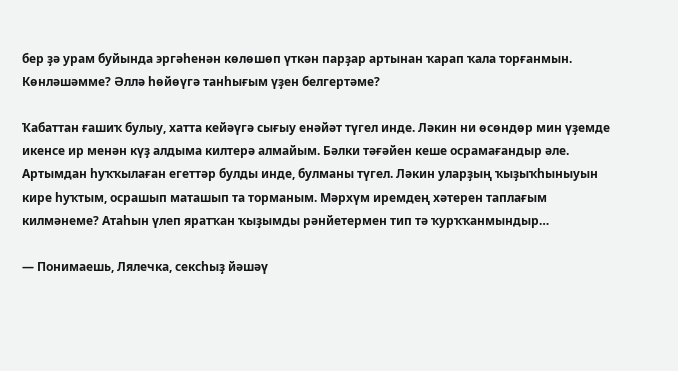бер ҙә урам буйында эргәһенән көлөшөп үткән парҙар артынан ҡарап ҡала торғанмын. Көнләшәмме? Әллә һөйөүгә танһығым үҙен белгертәме?

Ҡабаттан ғашиҡ булыу, хатта кейәүгә сығыу енәйәт түгел инде. Ләкин ни өсөндөр мин үҙемде икенсе ир менән күҙ алдыма килтерә алмайым. Бәлки тәғәйен кеше осрамағандыр әле. Артымдан һуҡҡылаған егеттәр булды инде, булманы түгел. Ләкин уларҙың ҡыҙыҡһыныуын кире һуҡтым, осрашып маташып та торманым. Мәрхүм иремдең хәтерен таплағым килмәнеме? Атаһын үлеп яратҡан ҡыҙымды рәнйетермен тип тә ҡурҡҡанмындыр…

— Понимаешь, Лялечка, сексһыҙ йәшәү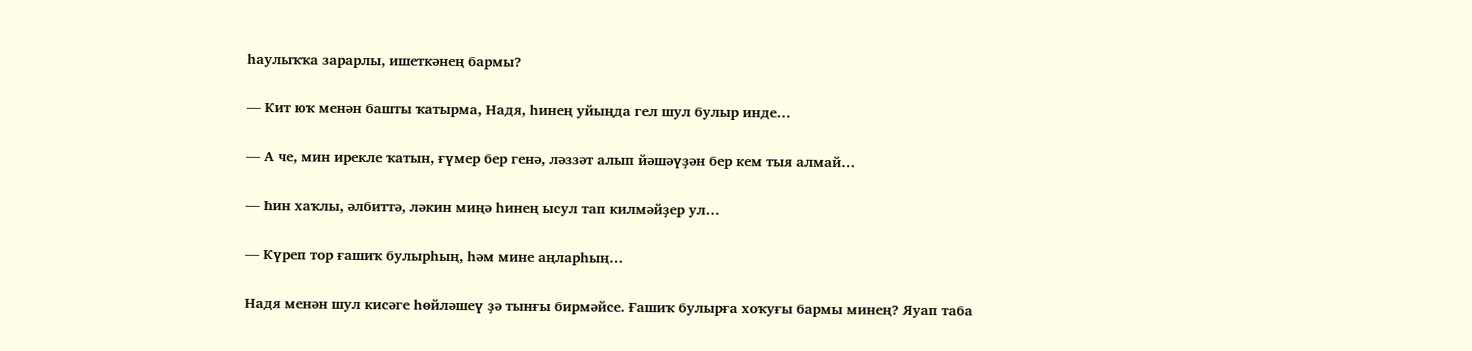һаулыҡҡа зарарлы, ишеткәнең бармы?

— Кит юҡ менән башты ҡатырма, Надя, һинең уйыңда гел шул булыр инде…

— А че, мин ирекле ҡатын, ғүмер бер генә, ләззәт алып йәшәүҙән бер кем тыя алмай…

— Һин хаҡлы, әлбиттә, ләкин миңә һинең ысул тап килмәйҙер ул…

— Күреп тор ғашиҡ булырһың, һәм мине аңларһың…

Надя менән шул кисәге һөйләшеү ҙә тынғы бирмәйсе. Ғашиҡ булырға хоҡуғы бармы минең? Яуап таба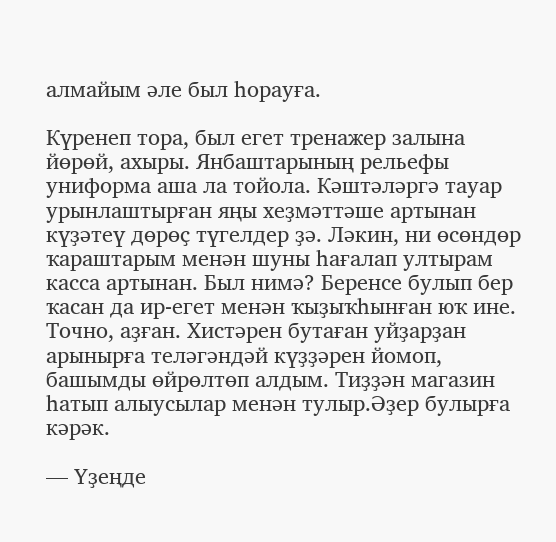алмайым әле был һорауға.

Күренеп тора, был егет тренажер залына йөрөй, ахыры. Янбаштарының рельефы униформа аша ла тойола. Кәштәләргә тауар урынлаштырған яңы хеҙмәттәше артынан күҙәтеү дөрөҫ түгелдер ҙә. Ләкин, ни өсөндөр ҡараштарым менән шуны һағалап ултырам касса артынан. Был нимә? Беренсе булып бер ҡасан да ир-егет менән ҡыҙыҡһынған юҡ ине. Точно, аҙған. Хистәрен бутаған уйҙарҙан арынырға теләгәндәй күҙҙәрен йомоп, башымды өйрөлтөп алдым. Тиҙҙән магазин һатып алыусылар менән тулыр.Әҙер булырға кәрәк.

— Үҙеңде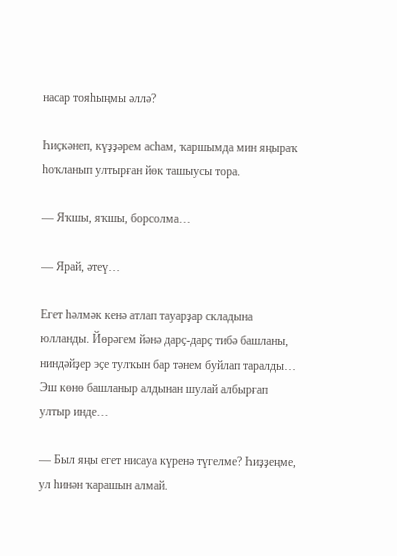насар тояһыңмы әллә?

Һиҫкәнеп, күҙҙәрем асһам, ҡаршымда мин яңыраҡ һоҡланып ултырған йөк ташыусы тора.

— Яҡшы, яҡшы, борсолма…

— Ярай, әтеү…

Егет һәлмәк кенә атлап тауарҙар складына юлланды. Йөрәгем йәнә дарҫ-дарҫ тибә башланы, ниндәйҙер эҫе тулҡын бар тәнем буйлап таралды… Эш көнө башланыр алдынан шулай албырғап ултыр инде…

— Был яңы егет нисауа күренә түгелме? Һиҙҙеңме, ул һинән ҡарашын алмай.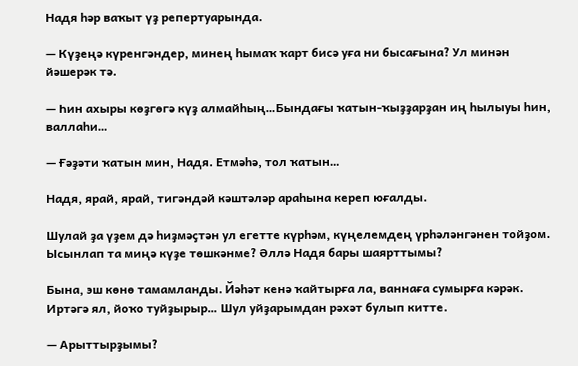Надя һәр ваҡыт үҙ репертуарында.

— Күҙеңә күренгәндер, минең һымаҡ ҡарт бисә уға ни бысағына? Ул минән йәшерәк тә.

— Һин ахыры көҙгөгә күҙ алмайһың…Бындағы ҡатын-ҡыҙҙарҙан иң һылыуы һин, валлаһи…

— Ғәҙәти ҡатын мин, Надя. Етмәһә, тол ҡатын…

Надя, ярай, ярай, тигәндәй кәштәләр араһына кереп юғалды.

Шулай ҙа үҙем дә һиҙмәҫтән ул егетте күрһәм, күңелемдең үрһәләнгәнен тойҙом. Ысынлап та миңә күҙе төшкәнме? Әллә Надя бары шаярттымы?

Бына, эш көнө тамамланды. Йәһәт кенә ҡайтырға ла, ваннаға сумырға кәрәк. Иртәгә ял, йоҡо туйҙырыр… Шул уйҙарымдан рәхәт булып китте.

— Арыттырҙымы?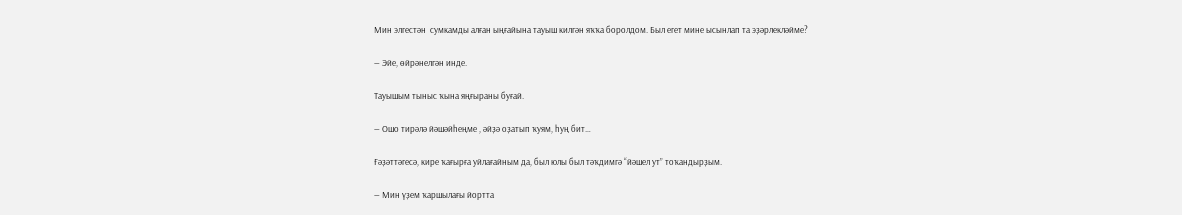Мин элгестән  сумкамды алған ыңғайына тауыш килгән яҡҡа боролдом. Был егет мине ысынлап та эҙәрлекләйме?

— Эйе, өйрәнелгән инде.

Тауышым тыныс ҡына яңғыраны буғай.

— Ошо тирәлә йәшәйһеңме , әйҙә оҙатып ҡуям, һуң бит…

Ғәҙәттәгесә, кире ҡағырға уйлағайным да, был юлы был тәҡдимгә “йәшел ут” тоҡандырҙым.

— Мин үҙем ҡаршылағы йортта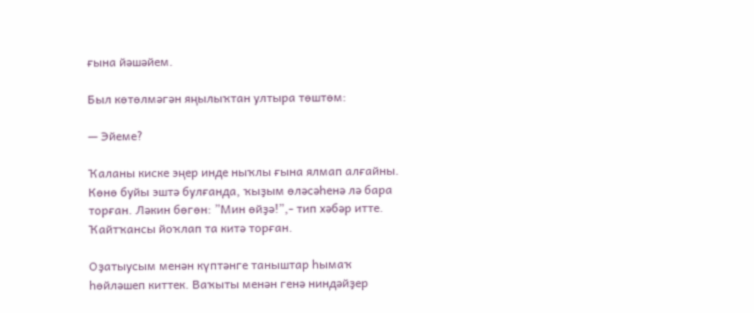ғына йәшәйем.

Был көтөлмәгән яңылыҡтан ултыра төштөм:

— Эйеме?

Ҡаланы киске эңер инде ныҡлы ғына ялмап алғайны. Көнө буйы эштә булғанда, ҡыҙым өләсәһенә лә бара торған. Ләкин бөгөн: ”Мин өйҙә!”,- тип хәбәр итте. Ҡайтҡансы йоҡлап та китә торған.

Оҙатыусым менән күптәнге таныштар һымаҡ һөйләшеп киттек. Ваҡыты менән генә ниндәйҙер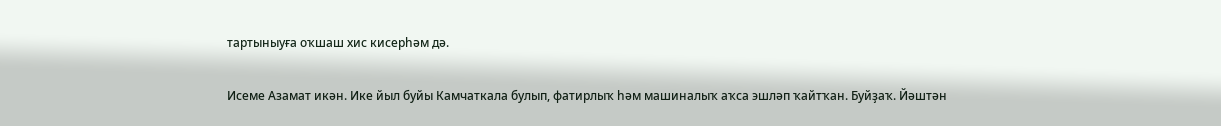тартыныуға оҡшаш хис кисерһәм дә.

Исеме Азамат икән. Ике йыл буйы Камчаткала булып, фатирлыҡ һәм машиналыҡ аҡса эшләп ҡайтҡан. Буйҙаҡ. Йәштән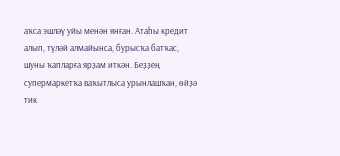аҡса эшләү уйы менән янған. Атаһы кредит алып, түләй алмайынса, бурысҡа батҡас, шуны ҡапларға ярҙам иткән. Беҙҙең супермаркетҡа ваҡытлыса урынлашҡан, өйҙә тик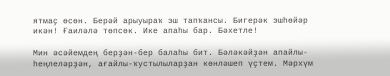ятмаҫ өсөн. Берәй арыуыраҡ эш тапҡансы. Бигерәк эшһөйәр икән! Ғаиләлә төпсөк. Ике апаһы бар. Бәхетле!

Мин әсәйемдең берҙән-бер балаһы бит. Бәләкәйҙән апайлы-һеңлеләрҙән, ағайлы-ҡустылыларҙан көнләшеп үҫтем. Мәрхүм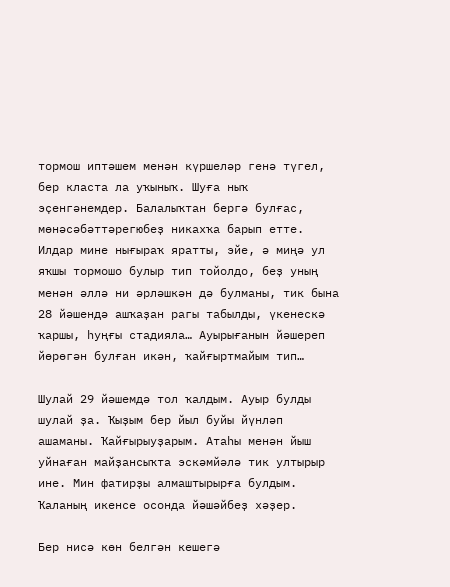тормош иптәшем менән күршеләр генә түгел, бер класта ла уҡыныҡ. Шуға ныҡ эҫенгәнемдер. Балалыҡтан бергә булғас, мөнәсәбәттәрегюбеҙ никахҡа барып етте. Илдар мине нығыраҡ яратты, эйе, ә миңә ул яҡшы тормошо булыр тип тойолдо, беҙ уның менән әллә ни әрләшкән дә булманы, тик бына 28 йәшендә ашҡаҙан рагы табылды, үкенескә ҡаршы, һуңғы стадияла… Ауырығанын йәшереп йөрөгән булған икән, ҡайғыртмайым тип…

Шулай 29 йәшемдә тол ҡалдым. Ауыр булды шулай ҙа. Ҡыҙым бер йыл буйы йүнләп ашаманы. Ҡайғырыуҙарым. Атаһы менән йыш уйнаған майҙансыҡта эскәмйәлә тик ултырыр ине. Мин фатирҙы алмаштырырға булдым. Ҡаланың икенсе осонда йәшәйбеҙ хәҙер.

Бер нисә көн белгән кешегә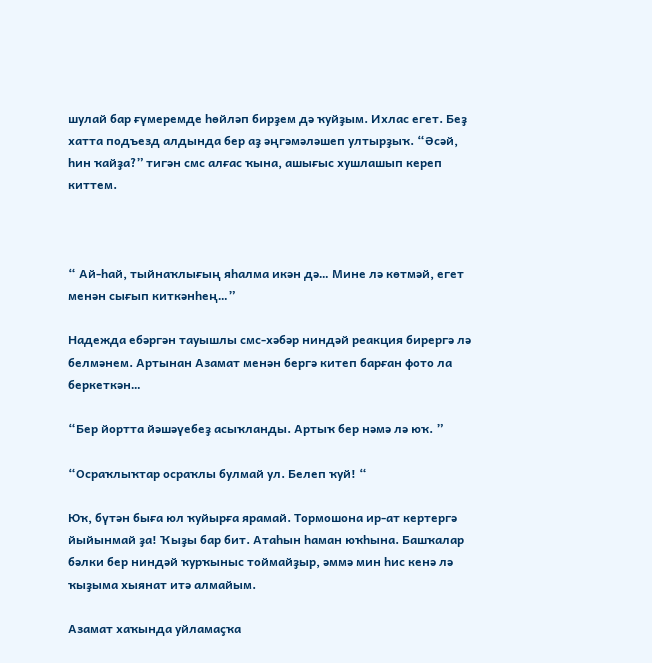шулай бар ғүмеремде һөйләп бирҙем дә ҡуйҙым. Ихлас егет. Беҙ хатта подъезд алдында бер аҙ әңгәмәләшеп ултырҙыҡ. “Әсәй, һин ҡайҙа?” тигән смс алғас ҡына, ашығыс хушлашып кереп киттем.



“ Ай-һай, тыйнаҡлығың яһалма икән дә… Мине лә көтмәй, егет менән сығып киткәнһең…”

Надежда ебәргән тауышлы смс-хәбәр ниндәй реакция бирергә лә белмәнем. Артынан Азамат менән бергә китеп барған фото ла беркеткән…

“Бер йортта йәшәүебеҙ асыҡланды. Артыҡ бер нәмә лә юҡ. ”

“Осраҡлыҡтар осраҡлы булмай ул. Белеп ҡуй! “

Юҡ, бүтән быға юл ҡуйырға ярамай. Тормошона ир-ат кертергә йыйынмай ҙа! Ҡыҙы бар бит. Атаһын һаман юҡһына. Башҡалар бәлки бер ниндәй ҡурҡыныс тоймайҙыр, әммә мин һис кенә лә ҡыҙыма хыянат итә алмайым.

Азамат хаҡында уйламаҫҡа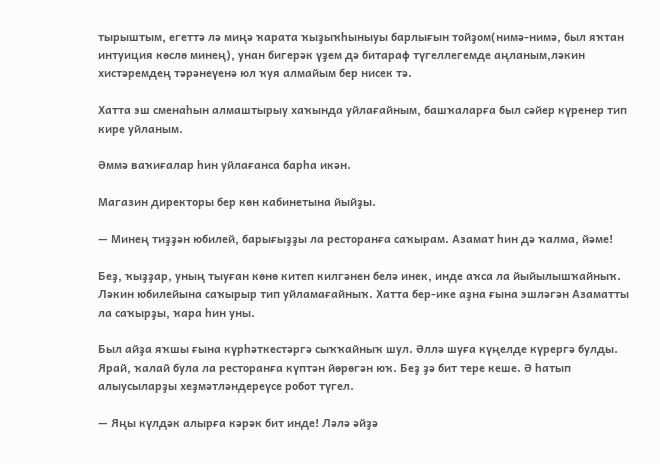тырыштым, егеттә лә миңә ҡарата ҡыҙыҡһыныуы барлығын тойҙом(нимә-нимә, был яҡтан интуиция көслө минең), унан бигерәк үҙем дә битараф түгеллегемде аңланым,ләкин хистәремдең тәрәнеүенә юл ҡуя алмайым бер нисек тә.

Хатта эш сменаһын алмаштырыу хаҡында уйлағайным, башҡаларға был сәйер күренер тип кире уйланым.

Әммә ваҡиғалар һин уйлағанса барһа икән.

Магазин директоры бер көн кабинетына йыйҙы.

— Минең тиҙҙән юбилей, барығыҙҙы ла ресторанға саҡырам. Азамат һин дә ҡалма, йәме!

Беҙ, ҡыҙҙар, уның тыуған көнө китеп килгәнен белә инек, инде аҡса ла йыйылышҡайныҡ. Ләкин юбилейына саҡырыр тип уйламағайныҡ. Хатта бер-ике аҙна ғына эшләгән Азаматты ла саҡырҙы, ҡара һин уны.

Был айҙа яҡшы ғына күрһәткестәргә сыҡҡайныҡ шул. Әллә шуға күңелде күрергә булды. Ярай, ҡалай була ла ресторанға күптән йөрөгән юҡ. Беҙ ҙә бит тере кеше. Ә һатып алыусыларҙы хеҙмәтләндереүсе робот түгел.

— Яңы күлдәк алырға кәрәк бит инде! Ләлә әйҙә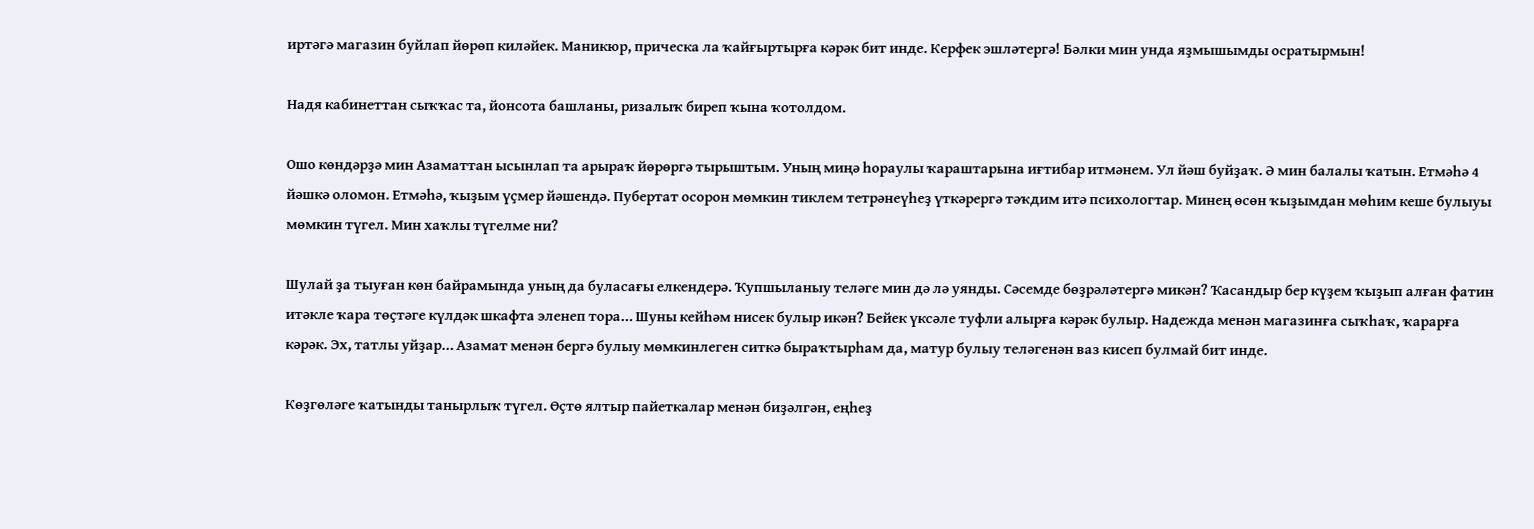иртәгә магазин буйлап йөрөп киләйек. Маникюр, прическа ла ҡайғыртырға кәрәк бит инде. Керфек эшләтергә! Бәлки мин унда яҙмышымды осратырмын!

Надя кабинеттан сыҡҡас та, йонсота башланы, ризалыҡ биреп ҡына ҡотолдом.

Ошо көндәрҙә мин Азаматтан ысынлап та арыраҡ йөрөргә тырыштым. Уның миңә һораулы ҡараштарына иғтибар итмәнем. Ул йәш буйҙаҡ. Ә мин балалы ҡатын. Етмәһә 4 йәшкә оломон. Етмәһә, ҡыҙым үҫмер йәшендә. Пубертат осорон мөмкин тиклем тетрәнеүһеҙ үткәрергә тәҡдим итә психологтар. Минең өсөн ҡыҙымдан мөһим кеше булыуы мөмкин түгел. Мин хаҡлы түгелме ни?

Шулай ҙа тыуған көн байрамында уның да буласағы елкендерә. Ҡупшыланыу теләге мин дә лә уянды. Сәсемде бөҙрәләтергә микән? Ҡасандыр бер күҙем ҡыҙып алған фатин итәкле ҡара төҫтәге күлдәк шкафта эленеп тора… Шуны кейһәм нисек булыр икән? Бейек үксәле туфли алырға кәрәк булыр. Надежда менән магазинға сыҡһаҡ, ҡарарға кәрәк. Эх, татлы уйҙар… Азамат менән бергә булыу мөмкинлеген ситкә быраҡтырһам да, матур булыу теләгенән ваз кисеп булмай бит инде.

Көҙгөләге ҡатынды танырлыҡ түгел. Өҫтө ялтыр пайеткалар менән биҙәлгән, еңһеҙ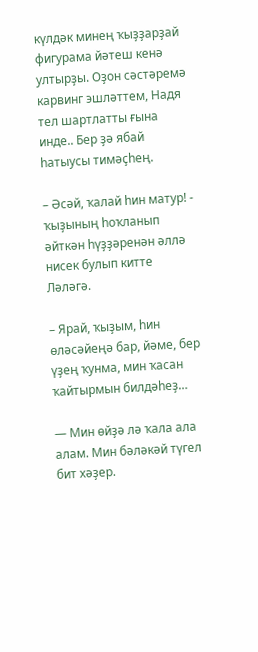күлдәк минең ҡыҙҙарҙай фигурама йәтеш кенә ултырҙы. Оҙон сәстәремә карвинг эшләттем, Надя тел шартлатты ғына инде.. Бер ҙә ябай һатыусы тимәҫһең.

– Әсәй, ҡалай һин матур! - ҡыҙының һоҡланып  әйткән һүҙҙәренән әллә нисек булып китте Ләләгә.

– Ярай, ҡыҙым, һин өләсәйеңә бар, йәме, бер үҙең ҡунма, мин ҡасан ҡайтырмын билдәһеҙ…

— Мин өйҙә лә ҡала ала алам. Мин бәләкәй түгел бит хәҙер.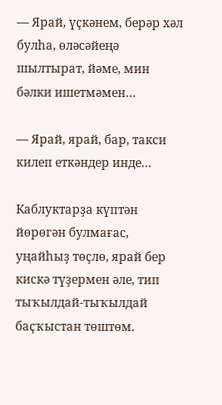— Ярай, үҫкәнем, берәр хәл булһа, өләсәйеңә шылтырат, йәме, мин бәлки ишетмәмен…

— Ярай, ярай, бар, такси килеп еткәндер инде…

Каблуктарҙа күптән йөрөгән булмағас, уңайһыҙ төҫлө, ярай бер кискә түҙермен әле, тип тыҡылдай-тыҡылдай баҫҡыстан төштөм.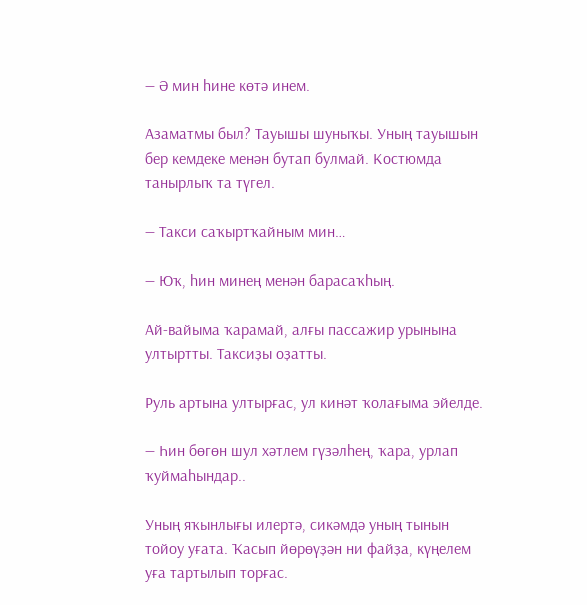— Ә мин һине көтә инем.

Азаматмы был? Тауышы шуныҡы. Уның тауышын бер кемдеке менән бутап булмай. Костюмда танырлыҡ та түгел.

— Такси саҡыртҡайным мин…

— Юҡ, һин минең менән барасаҡһың.

Ай-вайыма ҡарамай, алғы пассажир урынына ултыртты. Таксиҙы оҙатты.

Руль артына ултырғас, ул кинәт ҡолағыма эйелде.

— Һин бөгөн шул хәтлем гүзәлһең, ҡара, урлап ҡуймаһындар..

Уның яҡынлығы илертә, сикәмдә уның тынын тойоу уғата. Ҡасып йөрөүҙән ни файҙа, күңелем уға тартылып торғас.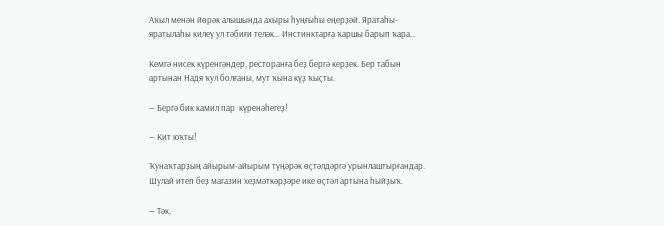Аҡыл менән йөрәк алышында ахыры һуңғыһы еңерҙәй. Яратаһы-яратылаһы килеү ул тәбиғи теләк… Инстинктарға ҡаршы барып ҡара…

Кемгә нисек күренгәндер, ресторанға беҙ бергә керҙек. Бер табын артынан Надя ҡул болғаны, мут ҡына күҙ ҡыҫты.

— Бергә бик камил пар  күренәһегеҙ!

— Кит юҡты!

Ҡунаҡтарҙың айырым-айырым түңәрәк өҫтәлдәргә урынлаштырғандар. Шулай итеп беҙ магазин хеҙмәткәрҙәре ике өҫтәл артына һыйҙыҡ.

— Тәк,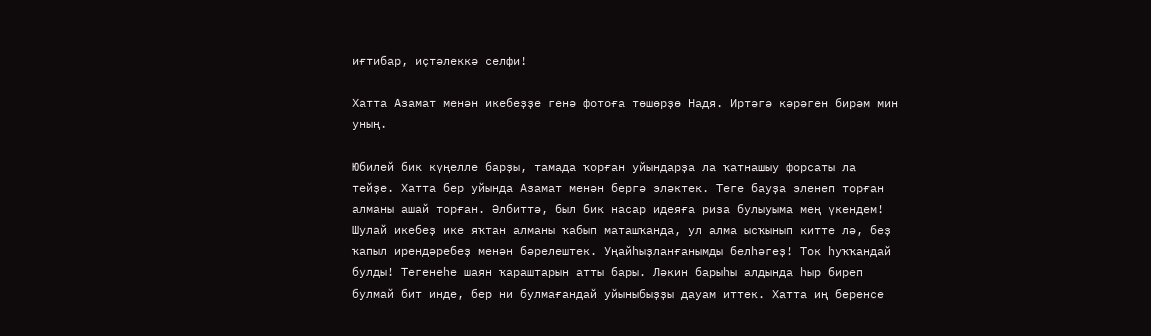иғтибар, иҫтәлеккә селфи!

Хатта Азамат менән икебеҙҙе генә фотоға төшөрҙө Надя. Иртәгә кәрәген бирәм мин уның.

Юбилей бик күңелле барҙы, тамада ҡорған уйындарҙа ла ҡатнашыу форсаты ла тейҙе. Хатта бер уйында Азамат менән бергә эләктек. Теге бауҙа эленеп торған алманы ашай торған. Әлбиттә, был бик насар идеяға риза булыуыма мең үкендем! Шулай икебеҙ ике яҡтан алманы ҡабып маташҡанда, ул алма ысҡынып китте лә, беҙ ҡапыл ирендәребеҙ менән бәрелештек. Уңайһыҙланғанымды белһәгеҙ! Ток һуҡҡандай булды! Тегенеһе шаян ҡараштарын атты бары. Ләкин барыһы алдында һыр биреп булмай бит инде, бер ни булмағандай уйыныбыҙҙы дауам иттек. Хатта иң беренсе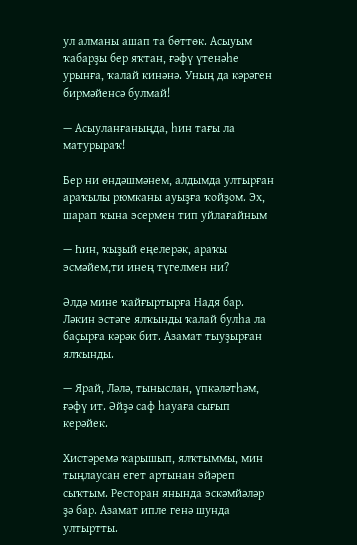ул алманы ашап та бөттөк. Асыуым ҡабарҙы бер яҡтан, ғәфү үтенәһе урынға, ҡалай кинәнә. Уның да кәрәген бирмәйенсә булмай!

— Асыуланғаныңда, һин тағы ла матурыраҡ!

Бер ни өндәшмәнем, алдымда ултырған араҡылы рюмканы ауыҙға ҡойҙом. Эх, шарап ҡына эсермен тип уйлағайным

— Һин, ҡыҙый еңелерәк, араҡы эсмәйем,ти инең түгелмен ни?

Әлдә мине ҡайғыртырға Надя бар. Ләкин эстәге ялҡынды ҡалай булһа ла баҫырға кәрәк бит. Азамат тыуҙырған ялҡынды.

— Ярай, Ләлә, тыныслан, үпкәләтһәм, ғәфү ит. Әйҙә саф һауаға сығып керәйек.

Хистәремә ҡарышып, ялҡтыммы, мин тыңлаусан егет артынан эйәреп сыҡтым. Ресторан янында эскәмйәләр ҙә бар. Азамат ипле генә шунда ултыртты.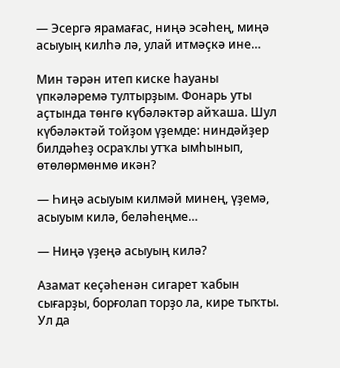— Эсергә ярамағас, ниңә эсәһең, миңә асыуың килһә лә, улай итмәҫкә ине…

Мин тәрән итеп киске һауаны үпкәләремә тултырҙым. Фонарь уты аҫтында төнгө күбәләктәр айҡаша. Шул күбәләктәй тойҙом үҙемде: ниндәйҙер билдәһеҙ осраҡлы утҡа ымһынып, өтөлөрмөнмө икән?

— Һиңә асыуым килмәй минең, үҙемә, асыуым килә, беләһеңме…

— Ниңә үҙеңә асыуың килә?

Азамат кеҫәһенән сигарет ҡабын сығарҙы, борғолап торҙо ла, кире тыҡты. Ул да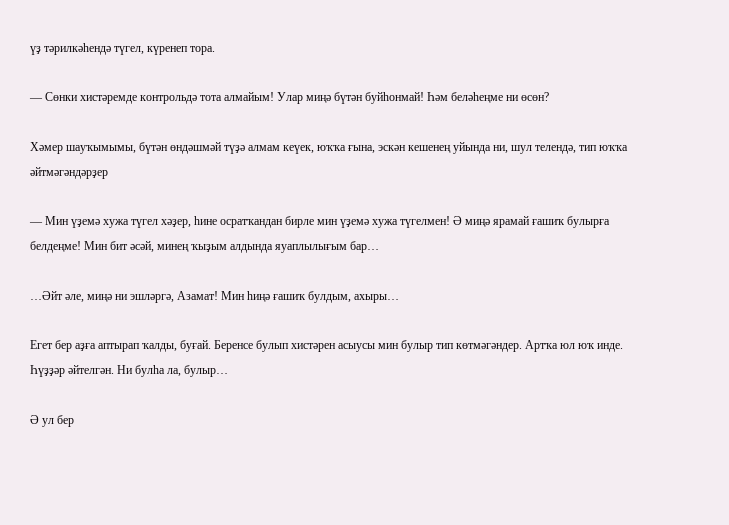үҙ тәрилкәһендә түгел, күренеп тора.

— Сөнки хистәремде контрольдә тота алмайым! Улар миңә бүтән буйһонмай! Һәм беләһеңме ни өсөн?

Хәмер шауҡымымы, бүтән өндәшмәй түҙә алмам кеүек, юҡҡа ғына, эскән кешенең уйында ни, шул телендә, тип юҡҡа әйтмәгәндәрҙер

— Мин үҙемә хужа түгел хәҙер, һине осратҡандан бирле мин үҙемә хужа түгелмен! Ә миңә ярамай ғашиҡ булырға белдеңме! Мин бит әсәй, минең ҡыҙым алдында яуаплылығым бар…

…Әйт әле, миңә ни эшләргә, Азамат! Мин һиңә ғашиҡ булдым, ахыры…

Егет бер аҙға аптырап ҡалды, буғай. Беренсе булып хистәрен асыусы мин булыр тип көтмәгәндер. Артҡа юл юҡ инде. Һүҙҙәр әйтелгән. Ни булһа ла, булыр…

Ә ул бер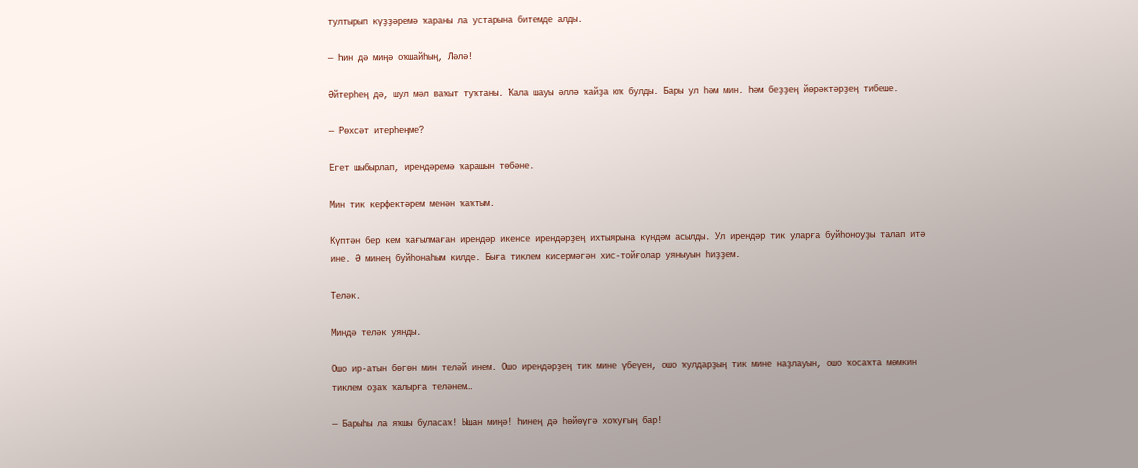тултырып күҙҙәремә ҡараны ла устарына битемде алды.

— Һин дә миңә оҡшайһың, Ләлә!

Әйтерһең дә, шул мәл ваҡыт туҡтаны. Ҡала шауы әллә ҡайҙа юҡ булды. Бары ул һәм мин. Һәм беҙҙең йөрәктәрҙең тибеше.

— Рөхсәт итерһеңме?

Егет шыбырлап, ирендәремә ҡарашын төбәне.

Мин тик керфектәрем менән ҡаҡтым.

Күптән бер кем ҡағылмаған ирендәр икенсе ирендәрҙең ихтыярына күндәм асылды. Ул ирендәр тик уларға буйһоноуҙы талап итә ине. Ә минең буйһонаһым килде. Быға тиклем кисермәгән хис-тойғолар уяныуын һиҙҙем.

Теләк.

Миндә теләк уянды.

Ошо ир-атын бөгөн мин теләй инем. Ошо ирендәрҙең тик мине үбеүен, ошо ҡулдарҙың тик мине наҙлауын, ошо ҡосаҡта мөмкин тиклем оҙаҡ ҡалырға теләнем…

— Барыһы ла яҡшы буласаҡ! Ышан миңә! Һинең дә һөйөүгә хоҡуғың бар!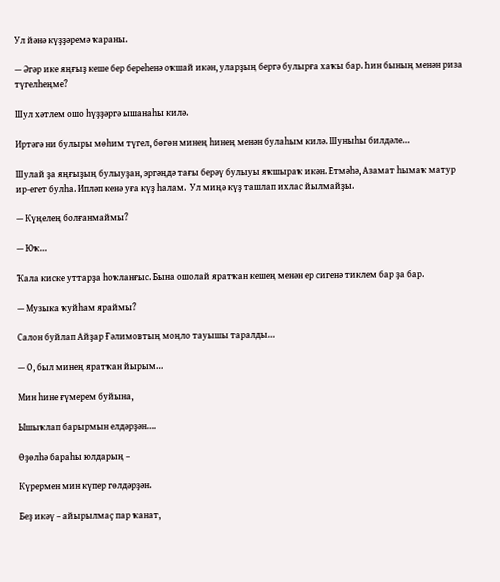Ул йәнә күҙҙәремә ҡараны.

— Әгәр ике яңғыҙ кеше бер береһенә оҡшай икән, уларҙың бергә булырға хаҡы бар. Һин бының менән риза түгелһеңме?

Шул хәтлем ошо һүҙҙәргә ышанаһы килә.

Иртәгә ни булыры мөһим түгел, бөгөн минең һинең менән булаһым килә. Шуныһы билдәле…

Шулай ҙа яңғыҙың булыуҙан, эргәңдә тағы берәү булыуы яҡшыраҡ икән. Етмәһә, Азамат һымаҡ матур ир-егет булһа. Ипләп кенә уға күҙ һалам.  Ул миңә күҙ ташлап ихлас йылмайҙы.

— Күңелең болғанмаймы?

— Юҡ…

Ҡала киске уттарҙа һоҡланғыс. Бына ошолай яратҡан кешең менән ер сигенә тиклем бар ҙа бар.

— Музыка ҡуйһам яраймы?

Салон буйлап Айҙар Ғәлимовтың моңло тауышы таралды…

— О, был минең яратҡан йырым…

Мин һине ғүмерем буйына,

Ышыҡлап барырмын елдәрҙән….

Өҙөлһә бараһы юлдарың –

Күрермен мин күпер гөлдәрҙән.

Беҙ икәү – айырылмаҫ пар ҡанат,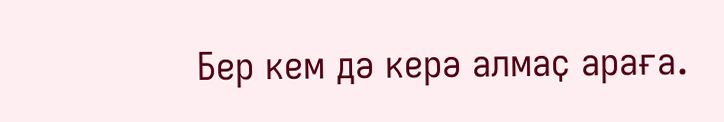Бер кем дә керә алмаҫ араға.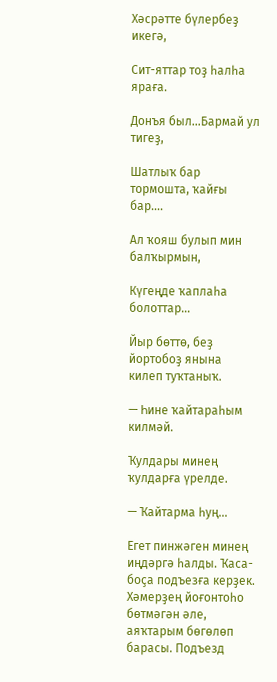Хәсрәтте бүлербеҙ икегә,

Сит-яттар тоҙ һалһа яраға.

Донъя был…Бармай ул тигеҙ,

Шатлыҡ бар тормошта, ҡайғы бар….

Ал ҡояш булып мин балҡырмын,

Күгеңде ҡаплаһа болоттар…

Йыр бөттө, беҙ йортобоҙ янына килеп туҡтаныҡ.

— Һине ҡайтараһым килмәй.

Ҡулдары минең ҡулдарға үрелде.

— Ҡайтарма һуң…

Егет пинжәген минең иңдәргә һалды. Ҡаса-боҫа подъезға керҙек. Хәмерҙең йоғонтоһо бөтмәгән әле, аяҡтарым бөгөлөп барасы. Подъезд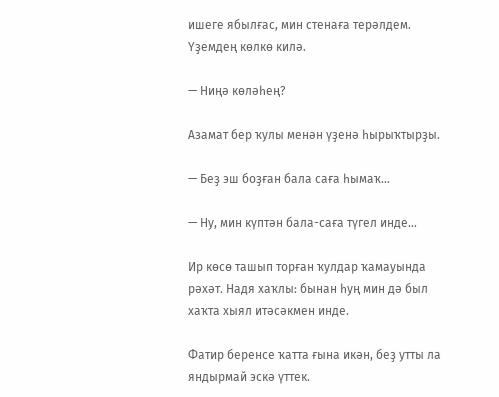ишеге ябылғас, мин стенаға терәлдем. Үҙемдең көлкө килә.

— Ниңә көләһең?

Азамат бер ҡулы менән үҙенә һырыҡтырҙы.

— Беҙ эш боҙған бала саға һымаҡ…

— Ну, мин күптән бала-саға түгел инде…

Ир көсө ташып торған ҡулдар ҡамауында рәхәт. Надя хаҡлы: бынан һуң мин дә был хаҡта хыял итәсәкмен инде.

Фатир беренсе ҡатта ғына икән, беҙ утты ла яндырмай эскә үттек.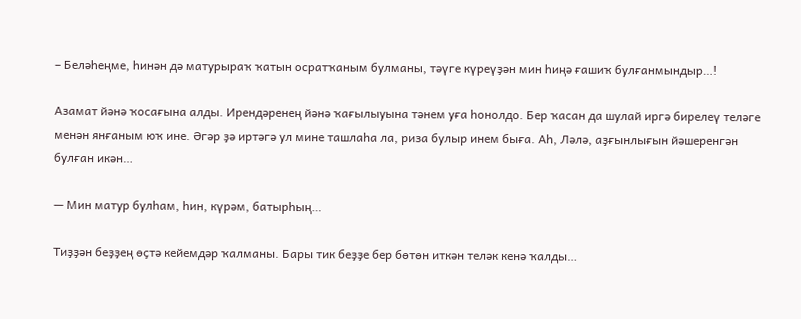– Беләһеңме, һинән дә матурыраҡ ҡатын осратҡаным булманы, тәүге күреүҙән мин һиңә ғашиҡ булғанмындыр…!

Азамат йәнә ҡосағына алды. Ирендәренең йәнә ҡағылыуына тәнем уға һонолдо. Бер ҡасан да шулай иргә бирелеү теләге менән янғаным юҡ ине. Әгәр ҙә иртәгә ул мине ташлаһа ла, риза булыр инем быға. Аһ, Ләлә, аҙғынлығын йәшеренгән булған икән…

— Мин матур булһам, һин, күрәм, батырһың…

Тиҙҙән беҙҙең өҫтә кейемдәр ҡалманы. Бары тик беҙҙе бер бөтөн иткән теләк кенә ҡалды…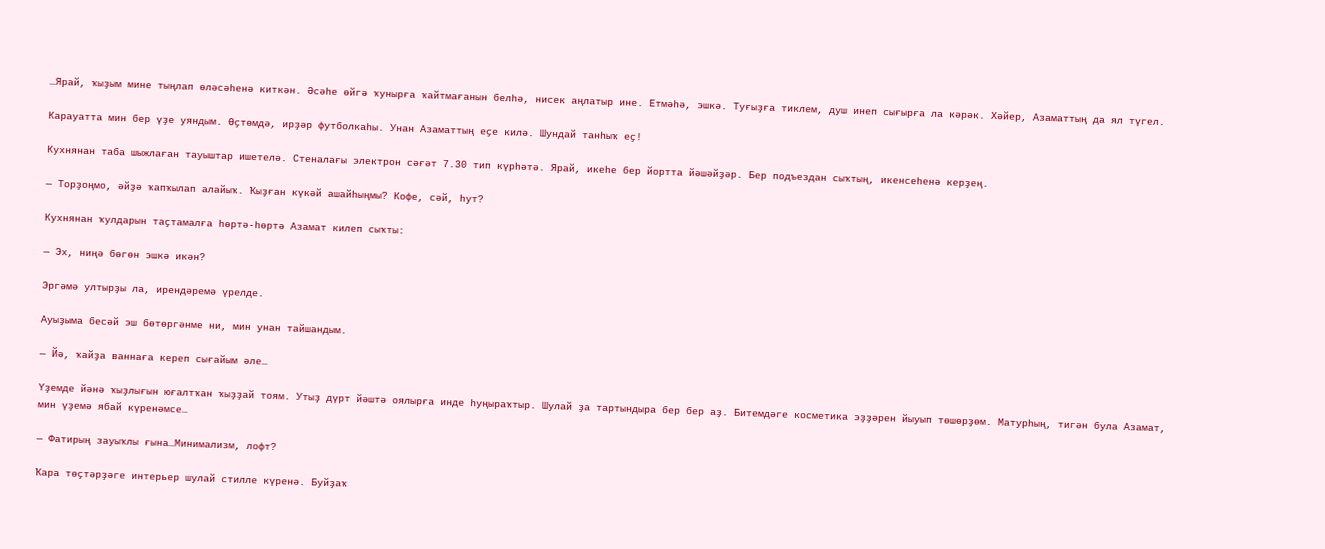…Ярай, ҡыҙым мине тыңлап өләсәһенә киткән. Әсәһе өйгә ҡунырға ҡайтмағанын белһә, нисек аңлатыр ине. Етмәһә, эшкә. Туғыҙға тиклем, душ инеп сығырға ла кәрәк. Хәйер, Азаматтың да ял түгел.

Карауатта мин бер үҙе уяндым. Өҫтөмдә, ирҙәр футболкаһы. Унан Азаматтың еҫе килә. Шундай танһыҡ еҫ!

Кухнянан таба шыжлаған тауыштар ишетелә. Стеналағы электрон сәғәт 7.30 тип күрһәтә. Ярай, икеһе бер йортта йәшәйҙәр. Бер подъездан сыҡтың, икенсеһенә керҙең.

— Торҙоңмо, әйҙә ҡапҡылап алайыҡ. Ҡыҙған күкәй ашайһыңмы? Кофе, сәй, һут?

Кухнянан ҡулдарын таҫтамалға һөртә-һөртә Азамат килеп сыҡты:

— Эх, ниңә бөгөн эшкә икән?

Эргәмә ултырҙы ла, ирендәремә үрелде.

Ауыҙыма бесәй эш бөтөргәнме ни, мин унан тайшандым.

— Йә, ҡайҙа ваннаға кереп сығайым әле…

Үҙемде йәнә ҡыҙлығын юғалтҡан ҡыҙҙай тоям. Утыҙ дүрт йәштә оялырға инде һуңыраҡтыр. Шулай ҙа тартындыра бер бер аҙ. Битемдәге косметика эҙҙәрен йыуып төшөрҙөм. Матурһың, тигән була Азамат, мин үҙемә ябай күренәмсе…

— Фатирың зауыҡлы ғына…Минимализм, лофт?

Ҡара төҫтәрҙәге интерьер шулай стилле күренә. Буйҙаҡ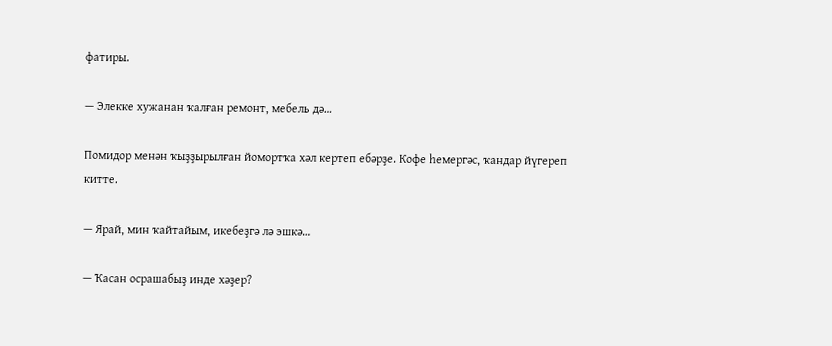фатиры.

— Элекке хужанан ҡалған ремонт, мебель дә…

Помидор менән ҡыҙҙырылған йомортҡа хәл кертеп ебәрҙе. Кофе һемергәс, ҡандар йүгереп китте.

— Ярай, мин ҡайтайым, икебеҙгә лә эшкә…

— Ҡасан осрашабыҙ инде хәҙер?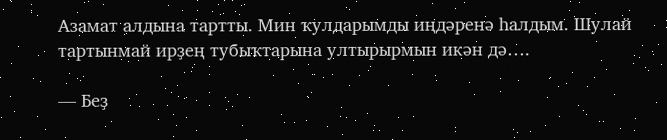Азамат алдына тартты. Мин ҡулдарымды иңдәренә һалдым. Шулай тартынмай ирҙең тубыҡтарына ултырырмын икән дә….

— Беҙ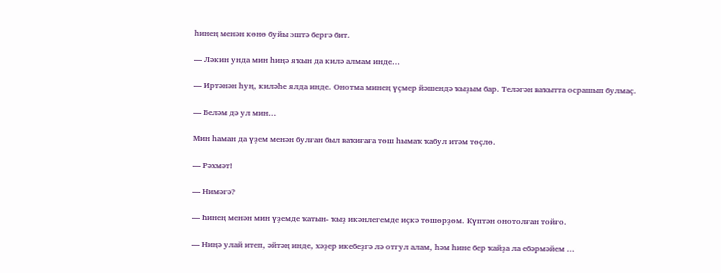һинең менән көнө буйы эштә бергә бит.

— Ләкин унда мин һиңә яҡын да килә алмам инде…

— Иртәнән һуң, киләһе ялда инде. Онотма минең үҫмер йәшендә ҡыҙым бар. Теләгән ваҡытта осрашып булмаҫ.

— Беләм дә ул мин…

Мин һаман да үҙем менән булған был ваҡиғаға төш һымаҡ ҡабул итәм төҫлө.

— Рәхмәт!

— Нимәгә?

— Һинең менән мин үҙемде ҡатын- ҡыҙ икәнлегемде иҫкә төшөрҙөм. Күптән онотолған тойғо.

— Ниңә улай итеп, әйтәң инде, хәҙер икебеҙгә лә отгул алам, һәм һине бер ҡайҙа ла ебәрмәйем …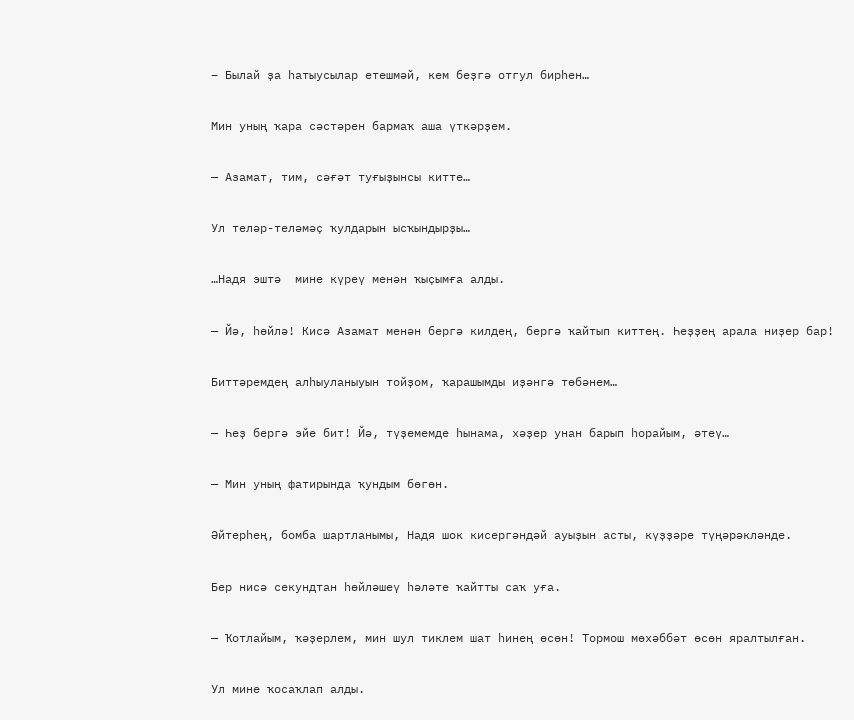– Былай ҙа һатыусылар етешмәй, кем беҙгә отгул бирһен…

Мин уның ҡара сәстәрен бармаҡ аша үткәрҙем.

— Азамат, тим, сәғәт туғыҙынсы китте…

Ул теләр-теләмәҫ ҡулдарын ысҡындырҙы…

…Надя эштә  мине күреү менән ҡыҫымға алды.

— Йә, һөйлә! Кисә Азамат менән бергә килдең, бергә ҡайтып киттең. Һеҙҙең арала ниҙер бар!

Биттәремдең алһыуланыуын тойҙом, ҡарашымды иҙәнгә төбәнем…

— Һеҙ бергә эйе бит! Йә, түҙемемде һынама, хәҙер унан барып һорайым, әтеү…

— Мин уның фатирында ҡундым бөгөн.

Әйтерһең, бомба шартланымы, Надя шок кисергәндәй ауыҙын асты, күҙҙәре түңәрәкләнде.

Бер нисә секундтан һөйләшеү һәләте ҡайтты саҡ уға.

— Ҡотлайым, ҡәҙерлем, мин шул тиклем шат һинең өсөн! Тормош мөхәббәт өсөн яралтылған.

Ул мине ҡосаҡлап алды.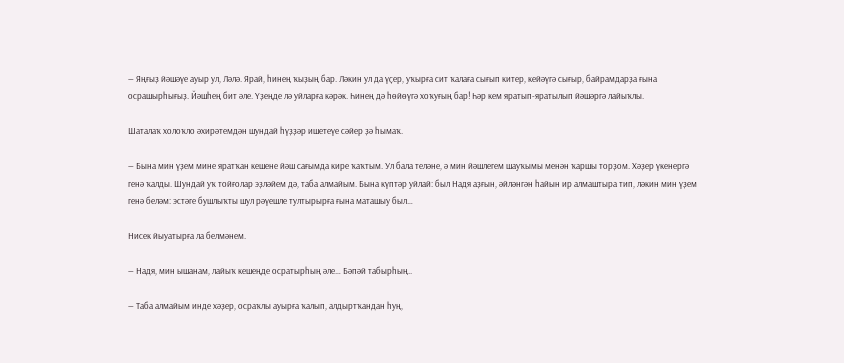— Яңғыҙ йәшәүе ауыр ул, Ләлә. Ярай, һинең ҡыҙың бар. Ләкин ул да үҫер, уҡырға сит ҡалаға сығып китер, кейәүгә сығыр, байрамдарҙа ғына осрашырһығыҙ. Йәшһең бит әле. Үҙеңде лә уйларға кәрәк. Һинең дә һөйөүгә хоҡуғың бар! Һәр кем яратып-яратылып йәшәргә лайыҡлы.

Шаталаҡ холоҡло әхирәтемдән шундай һүҙҙәр ишетеүе сәйер ҙә һымаҡ.

— Бына мин үҙем мине яратҡан кешене йәш сағымда кире ҡаҡтым. Ул бала теләне, ә мин йәшлегем шауҡымы менән ҡаршы торҙом. Хәҙер үкенергә генә ҡалды. Шундай уҡ тойғолар эҙләйем дә, таба алмайым. Бына күптәр уйлай: был Надя аҙғын, әйләнгән һайын ир алмаштыра тип, ләкин мин үҙем генә беләм: эстәге бушлыҡты шул рәүешле тултырырға ғына маташыу был…

Нисек йыуатырға ла белмәнем.

— Надя, мин ышанам, лайыҡ кешеңде осратырһың әле… Бәпәй табырһың..

— Таба алмайым инде хәҙер, осраҡлы ауырға ҡалып, алдыртҡандан һуң,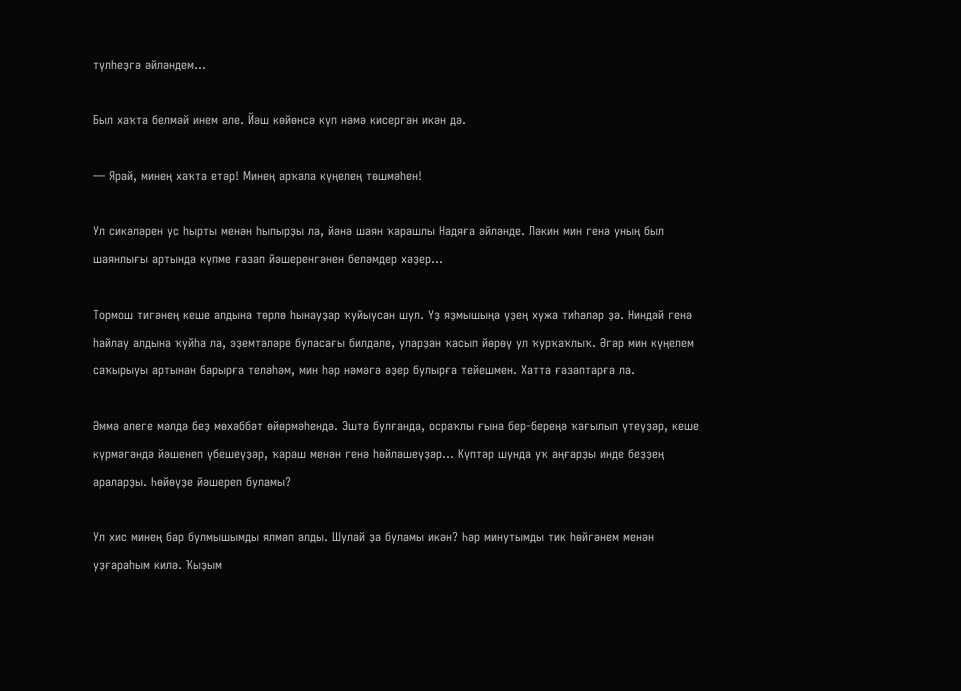түлһеҙгә әйләндем…

Был хаҡта белмәй инем әле. Йәш көйөнсә күп нәмә кисергән икән дә.

— Ярай, минең хаҡта етәр! Минең арҡала күңелең төшмәһен!

Ул сикәләрен ус һырты менән һыпырҙы ла, йәнә шаян ҡарашлы Надяға әйләнде. Ләкин мин генә уның был шаянлығы артында күпме ғазап йәшеренгәнен беләмдер хәҙер…

Тормош тигәнең кеше алдына төрлө һынауҙар ҡуйыусан шул. Үҙ яҙмышыңа үҙең хужа тиһәләр ҙә. Ниндәй генә һайлау алдына ҡуйһа ла, эҙемтәләре буласағы билдәле, уларҙан ҡасып йөрөү ул ҡурҡаҡлыҡ. Әгәр мин күңелем саҡырыуы артынан барырға теләһәм, мин һәр нәмәгә әҙер булырға тейешмен. Хатта ғазаптарға ла.

Әммә әлеге мәлдә беҙ мөхәббәт өйөрмәһендә. Эштә булғанда, осраҡлы ғына бер-береңә ҡағылып үтеүҙәр, кеше күрмәгәндә йәшенеп үбешеүҙәр, ҡараш менән генә һөйләшеүҙәр… Күптәр шунда уҡ аңғарҙы инде беҙҙең араларҙы. Һөйөүҙе йәшереп буламы?

Ул хис минең бар булмышымды ялмап алды. Шулай ҙа буламы икән? Һәр минутымды тик һөйгәнем менән уҙғараһым килә. Ҡыҙым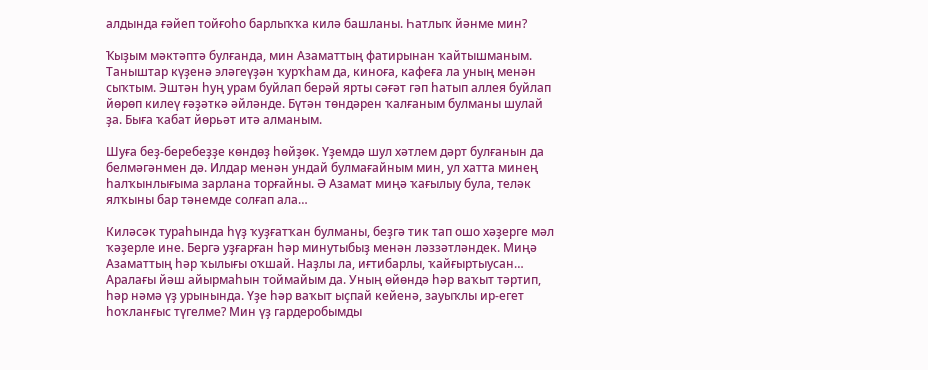алдында ғәйеп тойғоһо барлыҡҡа килә башланы. Һатлыҡ йәнме мин?

Ҡыҙым мәктәптә булғанда, мин Азаматтың фатирынан ҡайтышманым. Таныштар күҙенә эләгеүҙән ҡурҡһам да, киноға, кафеға ла уның менән сыҡтым. Эштән һуң урам буйлап берәй ярты сәғәт гәп һатып аллея буйлап йөрөп килеү ғәҙәткә әйләнде. Бүтән төндәрен ҡалғаным булманы шулай ҙа. Быға ҡабат йөрьәт итә алманым.

Шуға беҙ-беребеҙҙе көндөҙ һөйҙөк. Үҙемдә шул хәтлем дәрт булғанын да белмәгәнмен дә. Илдар менән ундай булмағайным мин, ул хатта минең һалҡынлығыма зарлана торғайны. Ә Азамат миңә ҡағылыу була, теләк ялҡыны бар тәнемде солғап ала…

Киләсәк тураһында һүҙ ҡуҙғатҡан булманы, беҙгә тик тап ошо хәҙерге мәл ҡәҙерле ине. Бергә уҙғарған һәр минутыбыҙ менән ләззәтләндек. Миңә Азаматтың һәр ҡылығы оҡшай. Наҙлы ла, иғтибарлы, ҡайғыртыусан… Аралағы йәш айырмаһын тоймайым да. Уның өйөндә һәр ваҡыт тәртип, һәр нәмә үҙ урынында. Үҙе һәр ваҡыт ыҫпай кейенә, зауыҡлы ир-егет һоҡланғыс түгелме? Мин үҙ гардеробымды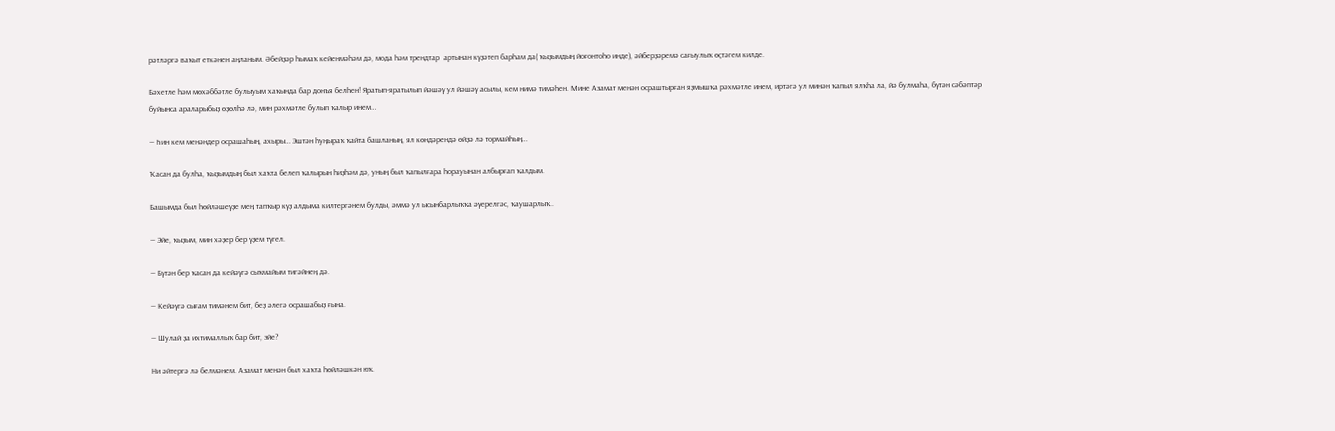рәтләргә ваҡыт еткәнен аңланым. Әбейҙәр һымаҡ кейенмәһәм дә, мода һәм трендтар  артынан күҙәтеп барһам да( ҡыҙымдың йоғонтоһо инде), әйберҙәремә сағыулыҡ өҫтәгем килде.

Бәхетле һәм мөхәббәтле булыуым хаҡында бар донъя белһен! Яратып-яратылып йәшәү ул йәшәү асылы, кем нимә тимәһен. Мине Азамат менән осраштырған яҙмышҡа рәхмәтле инем, иртәгә ул минән ҡапыл ялҡһа ла, йә булмаһа, бүтән сәбәптәр буйынса араларыбыҙ өҙөлһә лә, мин рәхмәтле булып ҡалыр инем…

— Һин кем менәндер осрашаһың, ахыры… Эштән һуңыраҡ ҡайта башланың, ял көндәрендә өйҙә лә тормайһың…

Ҡасан да булһа, ҡыҙымдың был хаҡта белеп ҡалырын һиҙһәм дә, уның был ҡапылғара һорауынан албырғап ҡалдым.

Башымда был һөйләшеүҙе мең тапҡыр күҙ алдыма килтергәнем булды, әммә ул ысынбарлыҡҡа әүерелгәс, ҡаушарлыҡ..

— Эйе, ҡыҙым, мин хәҙер бер үҙем түгел.

— Бүтән бер ҡасан да кейәүгә сыҡмайым тигәйнең дә.

— Кейәүгә сығам тимәнем бит, беҙ әлегә осрашабыҙ ғына.

— Шулай ҙа ихтималлыҡ бар бит, эйе?

Ни әйтергә лә белмәнем. Азамат менән был хаҡта һөйләшкән юҡ.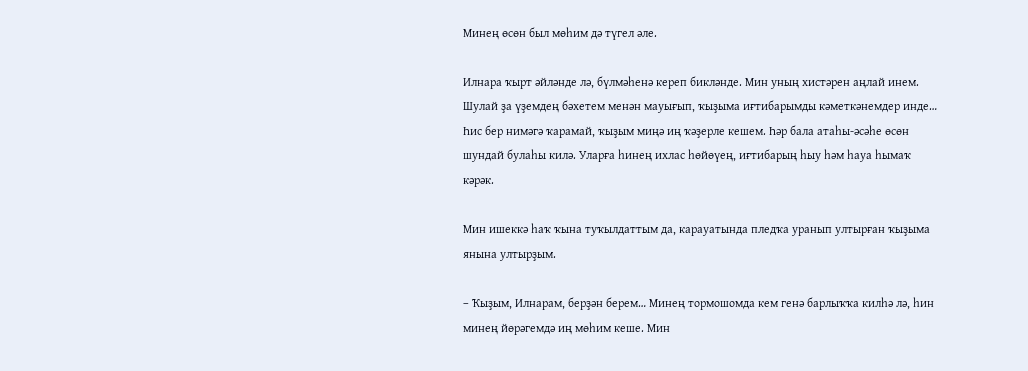Минең өсөн был мөһим дә түгел әле.

Илнара ҡырт әйләнде лә, бүлмәһенә кереп бикләнде. Мин уның хистәрен аңлай инем. Шулай ҙа үҙемдең бәхетем менән мауығып, ҡыҙыма иғтибарымды кәметкәнемдер инде… Һис бер нимәгә ҡарамай, ҡыҙым миңә иң ҡәҙерле кешем. Һәр бала атаһы-әсәһе өсөн шундай булаһы килә. Уларға һинең ихлас һөйөүең, иғтибарың һыу һәм һауа һымаҡ кәрәк.

Мин ишеккә һаҡ ҡына туҡылдаттым да, карауатында пледҡа уранып ултырған ҡыҙыма янына ултырҙым.

– Ҡыҙым, Илнарам, берҙән берем… Минең тормошомда кем генә барлыҡҡа килһә лә, һин минең йөрәгемдә иң мөһим кеше. Мин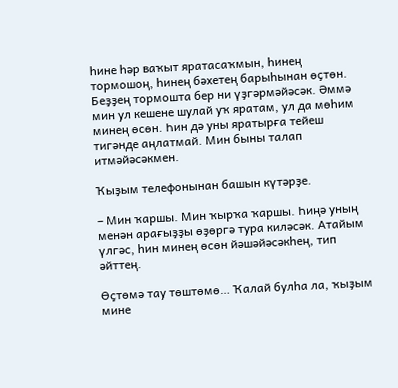һине һәр ваҡыт яратасаҡмын, һинең тормошоң, һинең бәхетең барыһынан өҫтөн. Беҙҙең тормошта бер ни үҙгәрмәйәсәк. Әммә мин ул кешене шулай уҡ яратам, ул да мөһим минең өсөн. Һин дә уны яратырға тейеш тигәнде аңлатмай. Мин быны талап итмәйәсәкмен.

Ҡыҙым телефонынан башын күтәрҙе.

– Мин ҡаршы. Мин ҡырҡа ҡаршы. Һиңә уның менән арағыҙҙы өҙөргә тура киләсәк. Атайым үлгәс, һин минең өсөн йәшәйәсәкһең, тип әйттең.

Өҫтөмә тау төштөмө… Ҡалай булһа ла, ҡыҙым мине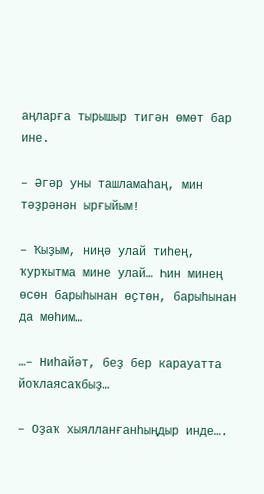аңларға тырышыр тигән өмөт бар ине.

– Әгәр уны ташламаһаң, мин тәҙрәнән ырғыйым!

– Ҡыҙым, ниңә улай тиһең, ҡурҡытма мине улай… Һин минең өсөн барыһынан өҫтөн, барыһынан да мөһим…

…– Ниһайәт, беҙ бер карауатта йоҡлаясаҡбыҙ…

– Оҙаҡ хыялланғанһыңдыр инде….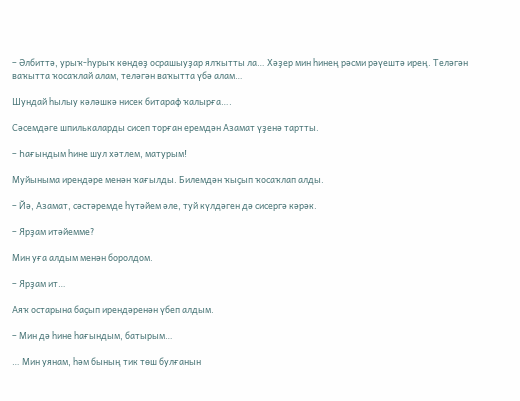– Әлбиттә, урыҡ-һурыҡ көндөҙ осрашыуҙар ялҡытты ла… Хәҙер мин һинең рәсми рәүештә ирең. Теләгән ваҡытта ҡосаҡлай алам, теләгән ваҡытта үбә алам…

Шундай һылыу кәләшкә нисек битараф ҡалырға….

Сәсемдәге шпилькаларды сисеп торған еремдән Азамат үҙенә тартты.

– Һағындым һине шул хәтлем, матурым!

Муйыныма ирендәре менән ҡағылды. Билемдән ҡыҫып ҡосаҡлап алды.

– Йә, Азамат, сәстәремде һүтәйем әле, туй күлдәген дә сисергә кәрәк.

– Ярҙам итәйемме?

Мин уға алдым менән боролдом.

– Ярҙам ит…

Аяҡ остарына баҫып ирендәренән үбеп алдым.

– Мин дә һине һағындым, батырым…

… Мин уянам, һәм бының тик төш булғанын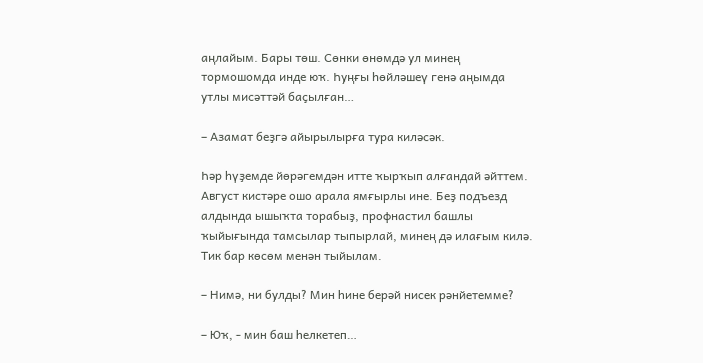аңлайым. Бары төш. Сөнки өнөмдә ул минең тормошомда инде юҡ. Һуңғы һөйләшеү генә аңымда утлы мисәттәй баҫылған…

– Азамат беҙгә айырылырға тура киләсәк.

Һәр һүҙемде йөрәгемдән итте ҡырҡып алғандай әйттем. Август кистәре ошо арала ямғырлы ине. Беҙ подъезд алдында ышыҡта торабыҙ, профнастил башлы ҡыйығында тамсылар тыпырлай, минең дә илағым килә. Тик бар көсөм менән тыйылам.

– Нимә, ни булды? Мин һине берәй нисек рәнйетемме?

– Юҡ, - мин баш һелкетеп…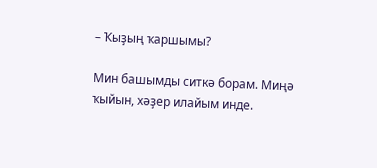– Ҡыҙың ҡаршымы?

Мин башымды ситкә борам. Миңә ҡыйын, хәҙер илайым инде.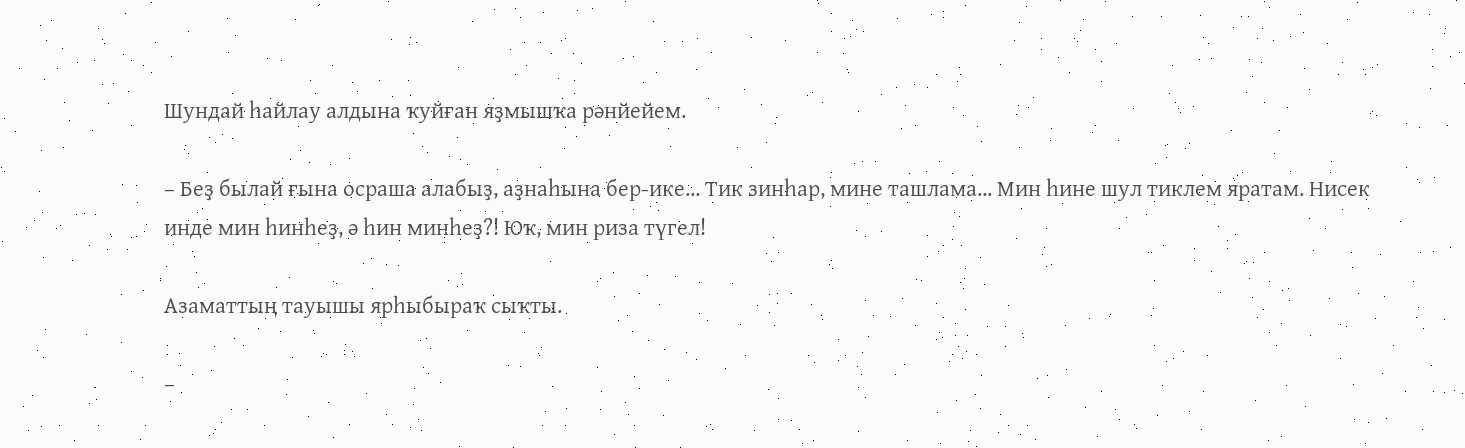Шундай һайлау алдына ҡуйған яҙмышҡа рәнйейем.

– Беҙ былай ғына осраша алабыҙ, аҙнаһына бер-ике… Тик зинһар, мине ташлама… Мин һине шул тиклем яратам. Нисек инде мин һинһеҙ, ә һин минһеҙ?! Юҡ, мин риза түгел!

Азаматтың тауышы ярһыбыраҡ сыҡты.

–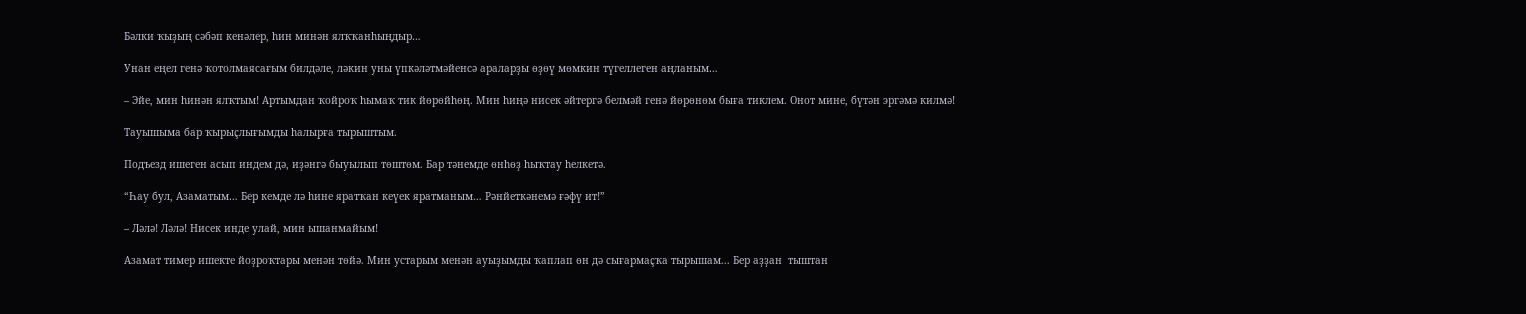Бәлки ҡыҙың сәбәп кенәлер, һин минән ялҡҡанһыңдыр…

Унан еңел генә ҡотолмаясағым билдәле, ләкин уны үпкәләтмәйенсә араларҙы өҙөү мөмкин түгеллеген аңланым…

– Эйе, мин һинән ялҡтым! Артымдан ҡойроҡ һымаҡ тик йөрөйһөң. Мин һиңә нисек әйтергә белмәй генә йөрөнөм быға тиклем. Онот мине, бүтән эргәмә килмә!

Тауышыма бар ҡырыҫлығымды һалырға тырыштым.

Подъезд ишеген асып индем дә, иҙәнгә быуылып төштөм. Бар тәнемде өнһөҙ һыҡтау һелкетә.

“Һау бул, Азаматым… Бер кемде лә һине яратҡан кеүек яратманым… Рәнйеткәнемә ғәфү ит!”

– Ләлә! Ләлә! Нисек инде улай, мин ышанмайым!

Азамат тимер ишекте йоҙроҡтары менән төйә. Мин устарым менән ауыҙымды ҡаплап өн дә сығармаҫҡа тырышам... Бер аҙҙан  тыштан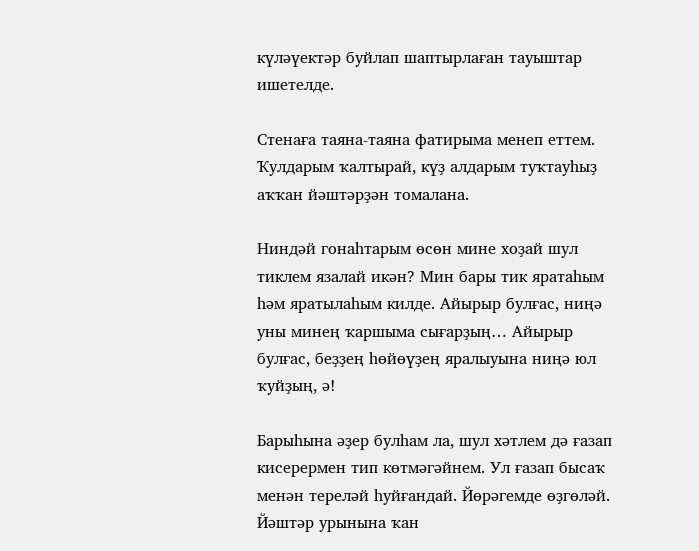күләүектәр буйлап шаптырлаған тауыштар ишетелде.

Стенаға таяна-таяна фатирыма менеп еттем. Ҡулдарым ҡалтырай, күҙ алдарым туҡтауһыҙ аҡҡан йәштәрҙән томалана.

Ниндәй гонаһтарым өсөн мине хоҙай шул тиклем язалай икән? Мин бары тик яратаһым һәм яратылаһым килде. Айырыр булғас, ниңә уны минең ҡаршыма сығарҙың… Айырыр булғас, беҙҙең һөйөүҙең яралыуына ниңә юл ҡуйҙың, ә!

Барыһына әҙер булһам ла, шул хәтлем дә ғазап кисерермен тип көтмәгәйнем. Ул ғазап бысаҡ менән тереләй һуйғандай. Йөрәгемде өҙгөләй. Йәштәр урынына ҡан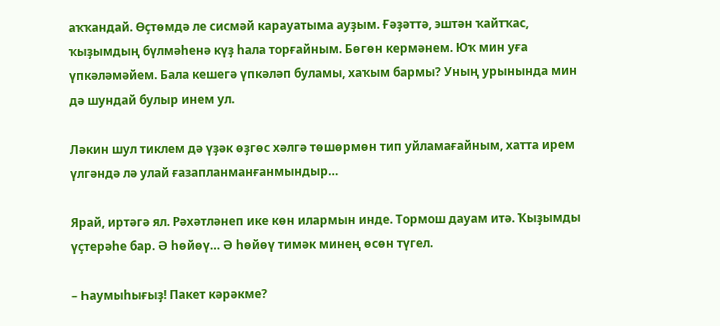аҡҡандай. Өҫтөмдә ле сисмәй карауатыма ауҙым. Ғәҙәттә, эштән ҡайтҡас, ҡыҙымдың бүлмәһенә күҙ һала торғайным. Бөгөн кермәнем. Юҡ мин уға үпкәләмәйем. Бала кешегә үпкәләп буламы, хаҡым бармы? Уның урынында мин дә шундай булыр инем ул.

Ләкин шул тиклем дә үҙәк өҙгөс хәлгә төшөрмөн тип уйламағайным, хатта ирем үлгәндә лә улай ғазапланманғанмындыр…

Ярай, иртәгә ял. Рәхәтләнеп ике көн илармын инде. Тормош дауам итә. Ҡыҙымды үҫтерәһе бар. Ә һөйөү… Ә һөйөү тимәк минең өсөн түгел.

– Һаумыһығыҙ! Пакет кәрәкме?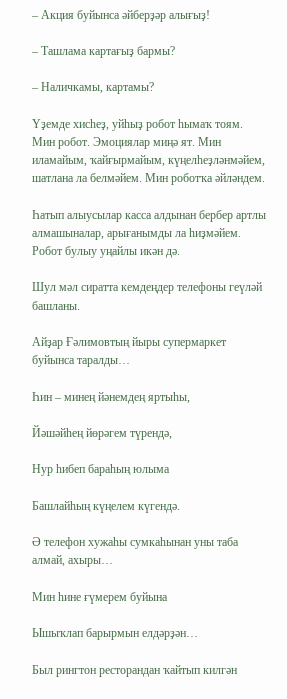– Акция буйынса әйберҙәр алығыҙ!

– Ташлама картағыҙ бармы?

– Наличкамы, картамы?

Үҙемде хисһеҙ, уйһыҙ робот һымаҡ тоям. Мин робот. Эмоциялар миңә ят. Мин иламайым, ҡайғырмайым, күңелһеҙләнмәйем, шатлана ла белмәйем. Мин роботҡа әйләндем.

Һатып алыусылар касса алдынан бербер артлы алмашыналар, арығанымды ла һиҙмәйем. Робот булыу уңайлы икән дә.

Шул мәл сиратта кемдеңдер телефоны геүләй башланы.

Айҙар Ғәлимовтың йыры супермаркет буйынса таралды…

Һин – минең йәнемдең яртыһы,

Йәшәйһең йөрәгем түрендә,

Нур һибеп бараһың юлыма

Башлайһың күңелем күгендә.

Ә телефон хужаһы сумкаһынан уны таба алмай, ахыры…

Мин һине ғүмерем буйына

Ышыҡлап барырмын елдәрҙән…

Был рингтон ресторандан ҡайтып килгән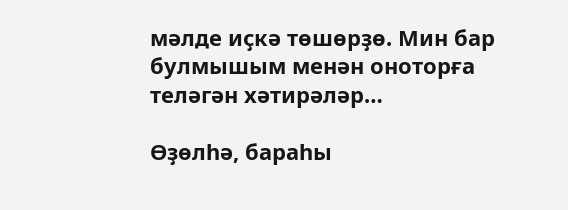мәлде иҫкә төшөрҙө. Мин бар булмышым менән оноторға теләгән хәтирәләр…

Өҙөлһә, бараһы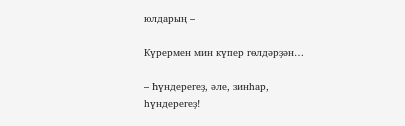юлдарың –

Күрермен мин күпер гөлдәрҙән…

– Һүндерегеҙ, әле, зинһар, һүндерегеҙ!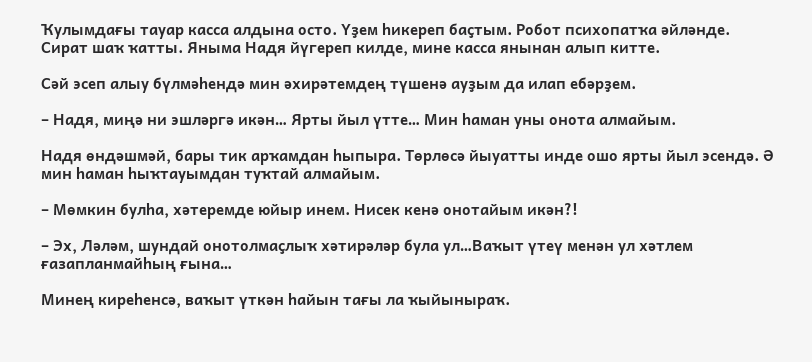Ҡулымдағы тауар касса алдына осто. Үҙем һикереп баҫтым. Робот психопатҡа әйләнде. Сират шаҡ ҡатты. Яныма Надя йүгереп килде, мине касса янынан алып китте.

Сәй эсеп алыу бүлмәһендә мин әхирәтемдең түшенә ауҙым да илап ебәрҙем.

– Надя, миңә ни эшләргә икән… Ярты йыл үтте… Мин һаман уны онота алмайым.

Надя өндәшмәй, бары тик арҡамдан һыпыра. Төрлөсә йыуатты инде ошо ярты йыл эсендә. Ә мин һаман һыҡтауымдан туҡтай алмайым.

– Мөмкин булһа, хәтеремде юйыр инем. Нисек кенә онотайым икән?!

– Эх, Ләләм, шундай онотолмаҫлыҡ хәтирәләр була ул…Ваҡыт үтеү менән ул хәтлем ғазапланмайһың ғына…

Минең киреһенсә, ваҡыт үткән һайын тағы ла ҡыйыныраҡ.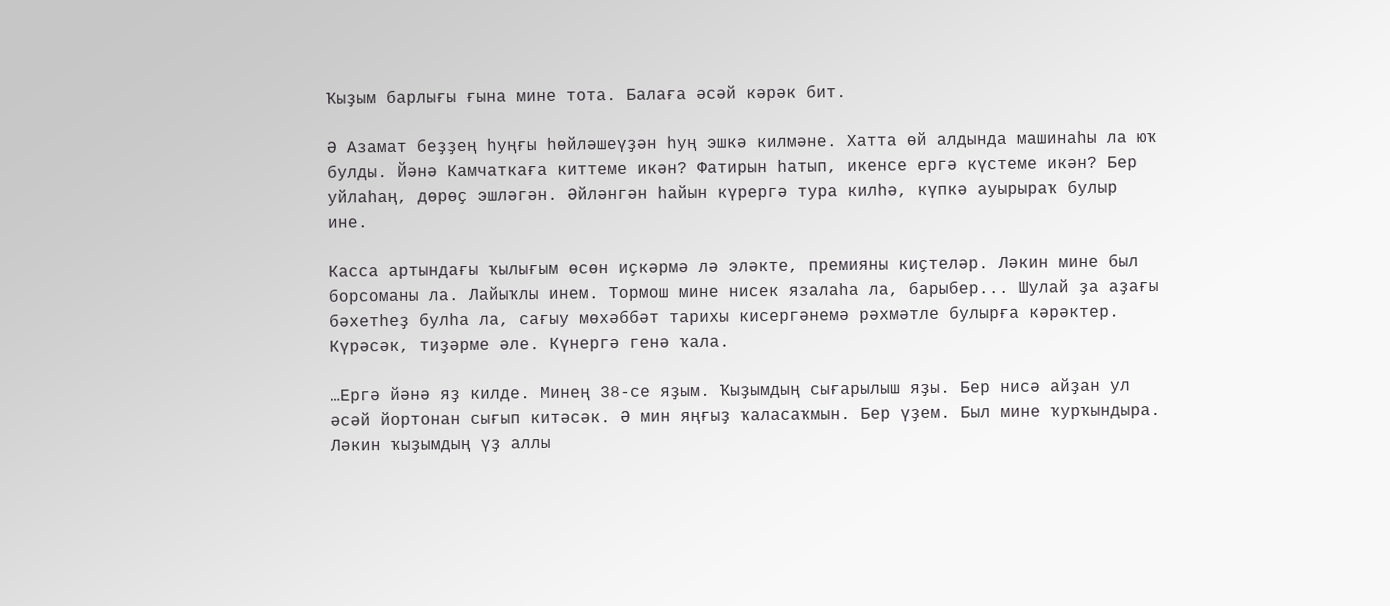Ҡыҙым барлығы ғына мине тота. Балаға әсәй кәрәк бит.

Ә Азамат беҙҙең һуңғы һөйләшеүҙән һуң эшкә килмәне. Хатта өй алдында машинаһы ла юҡ булды. Йәнә Камчаткаға киттеме икән? Фатирын һатып, икенсе ергә күстеме икән? Бер уйлаһаң, дөрөҫ эшләгән. Әйләнгән һайын күрергә тура килһә, күпкә ауырыраҡ булыр ине.

Касса артындағы ҡылығым өсөн иҫкәрмә лә эләкте, премияны киҫтеләр. Ләкин мине был борсоманы ла. Лайыҡлы инем. Тормош мине нисек язалаһа ла, барыбер... Шулай ҙа аҙағы бәхетһеҙ булһа ла, сағыу мөхәббәт тарихы кисергәнемә рәхмәтле булырға кәрәктер. Күрәсәк, тиҙәрме әле. Күнергә генә ҡала.

…Ергә йәнә яҙ килде. Минең 38-се яҙым. Ҡыҙымдың сығарылыш яҙы. Бер нисә айҙан ул әсәй йортонан сығып китәсәк. Ә мин яңғыҙ ҡаласаҡмын. Бер үҙем. Был мине ҡурҡындыра. Ләкин ҡыҙымдың үҙ аллы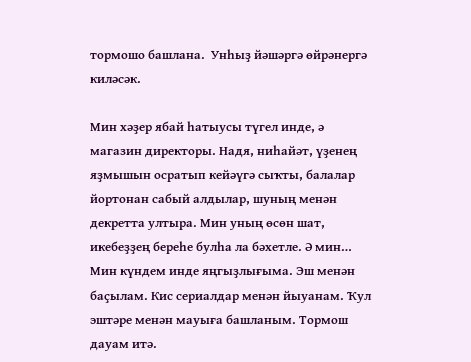тормошо башлана.  Унһыҙ йәшәргә өйрәнергә киләсәк.

Мин хәҙер ябай һатыусы түгел инде, ә магазин директоры. Надя, ниһайәт, үҙенең яҙмышын осратып кейәүгә сыҡты, балалар йортонан сабый алдылар, шуның менән декретта ултыра. Мин уның өсөн шат, икебеҙҙең береһе булһа ла бәхетле. Ә мин… Мин күндем инде яңгыҙлығыма. Эш менән баҫылам. Кис сериалдар менән йыуанам. Ҡул эштәре менән мауыға башланым. Тормош дауам итә.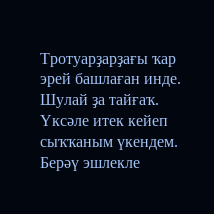Тротуарҙарҙағы ҡар эрей башлаған инде. Шулай ҙа тайғаҡ. Үксәле итек кейеп сыҡҡаным үкендем. Берәү эшлекле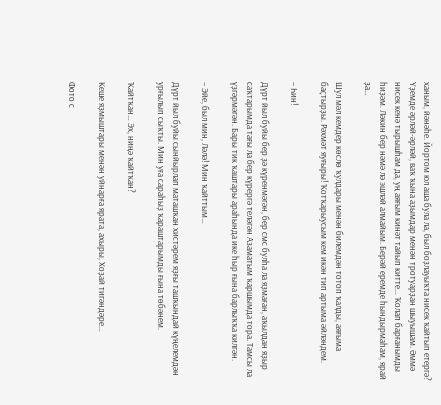ханым, йәнәһе. Йортом юл аша була ла, был боҙлауыҡта нисек ҡайтып етергә? Үҙемде әрләй-әрләй, ваҡ ҡына аҙымдар менән тротуарҙан шыуышам. Әммә нисек кенә тырышһам да, уң аяғым кинәт тайып китте… Ҡолап барғанымды һиҙәм. Ләкин бер нәмә лә эшләй алмайым. Берәй еремде һындырмаһам, ярай ҙа…

Шул мәл кемдер көслө ҡулдары менән билемдән тотоп ҡалды, аяғыма баҫтырҙы. Рәхмәт яуғыры! Ҡотҡарыусым кем икән тип артыма әйләндем.

– Һин!

Дүрт йыл буйы бер ҙә күренмәгән, бер смс булһа ла яҙмаған, аҡылдан яҙыр саҡтарымда тағы ла бер күрергә теләгән Азаматым ҡаршымда тора. Тамсы ла үҙгәрмәгән. Бары тик ҡаштары араһында ике һыр ғына барлыҡҡа килгән.

– Эйе, был мин, Ләлә! Мин ҡайттым…

Дүрт йыл буйы сынйырлап маташҡан хистәрем яҙғы ташҡындай күңелемдән урғылып сыҡты. Мин уға сараһыҙ ҡараштарымды ғына төбәнем.

Ҡайтҡан… Эх, ниңә ҡайтҡан?

Кеше яҙмыштары менән уйнарға ярата, ахыры, Хоҙай тигәндәре…

Фото с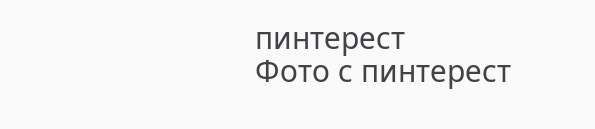пинтерест
Фото с пинтерест